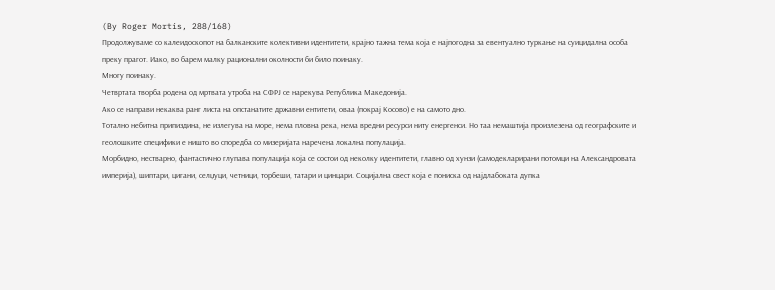(By Roger Mortis, 288/168)
Продолжуваме со калеидоскопот на балканските колективни идентитети, крајно тажна тема која е најпогодна за евентуално туркање на суицидална особа преку прагот. Иако, во барем малку рационални околности би било поинаку.
Многу поинаку.
Четвртата творба родена од мртвата утроба на СФРЈ се нарекува Република Македонија.
Ако се направи некаква ранг листа на опстанатите државни ентитети, оваа (покрај Косово) е на самото дно.
Тотално небитна припиздина, не излегува на море, нема пловна река, нема вредни ресурси ниту енергенси. Но таа немаштија произлезена од географските и геолошките специфики е ништо во споредба со мизеријата наречена локална популација.
Морбидно, нестварно, фантастично глупава популација која се состои од неколку идентитети, главно од хунзи (самодекларирани потомци на Александровата империја), шиптари, цигани, селџуци, четници, торбеши, татари и цинцари. Социјална свест која е пониска од најдлабоката дупка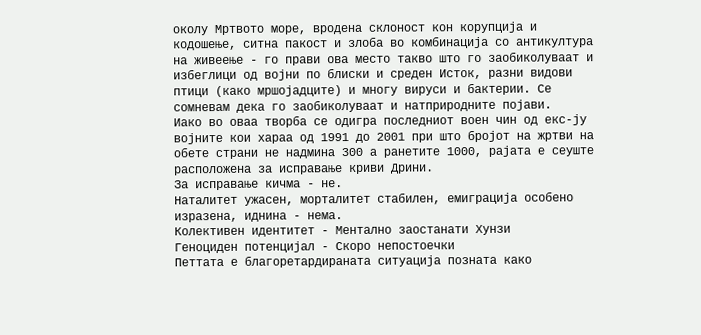околу Мртвото море, вродена склоност кон корупција и кодошење, ситна пакост и злоба во комбинација со антикултура на живеење - го прави ова место такво што го заобиколуваат и избеглици од војни по блиски и среден Исток, разни видови птици (како мршојадците) и многу вируси и бактерии. Се сомневам дека го заобиколуваат и натприродните појави.
Иако во оваа творба се одигра последниот воен чин од екс-ју војните кои хараа од 1991 до 2001 при што бројот на жртви на обете страни не надмина 300 а ранетите 1000, рајата е сеуште расположена за исправање криви Дрини.
За исправање кичма - не.
Наталитет ужасен, морталитет стабилен, емиграција особено изразена, иднина - нема.
Колективен идентитет - Ментално заостанати Хунзи
Геноциден потенцијал - Скоро непостоечки
Петтата е благоретардираната ситуација позната како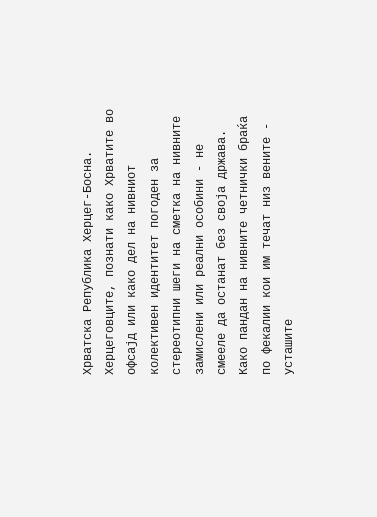Хрватска Република Херцег-Босна.
Херцеговците, познати како Хрватите во офсајд или како дел на нивниот колективен идентитет погоден за стереотипни шеги на сметка на нивните замислени или реални особини - не смееле да останат без своја држава. Како пандан на нивните четнички браќа по фекалии кои им течат низ вените - усташите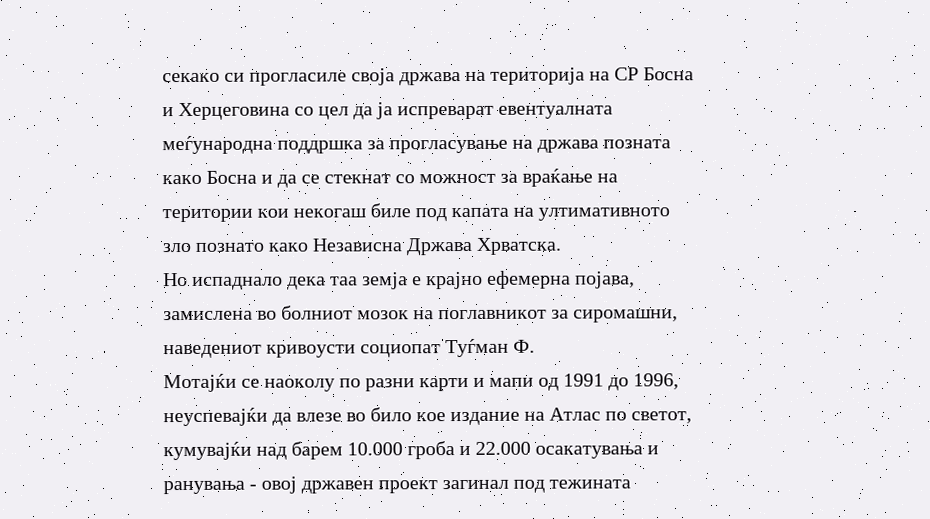секако си прогласиле своја држава на територија на СР Босна и Херцеговина со цел да ја испреварат евентуалната меѓународна поддршка за прогласување на држава позната како Босна и да се стекнат со можност за враќање на територии кои некогаш биле под капата на ултимативното зло познато како Независна Држава Хрватска.
Но испаднало дека таа земја е крајно ефемерна појава, замислена во болниот мозок на поглавникот за сиромашни, наведениот кривоусти социопат Туѓман Ф.
Мотајќи се наоколу по разни карти и мапи од 1991 до 1996, неуспевајќи да влезе во било кое издание на Атлас по светот, кумувајќи над барем 10.000 гроба и 22.000 осакатувања и ранувања - овој државен проект загинал под тежината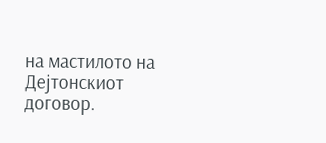на мастилото на Дејтонскиот договор.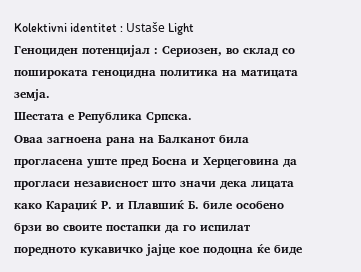Kolektivni identitet : Ustaše Light
Геноциден потенцијал : Сериозен, во склад со пошироката геноцидна политика на матицата земја.
Шестата е Република Српска.
Оваа загноена рана на Балканот била прогласена уште пред Босна и Херцеговина да прогласи независност што значи дека лицата како Караџиќ Р. и Плавшиќ Б. биле особено брзи во своите постапки да го испилат поредното кукавичко јајце кое подоцна ќе биде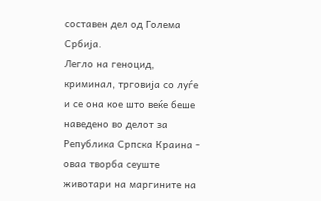составен дел од Голема Србија.
Легло на геноцид, криминал, трговија со луѓе и се она кое што веќе беше наведено во делот за Република Српска Краина - оваа творба сеуште животари на маргините на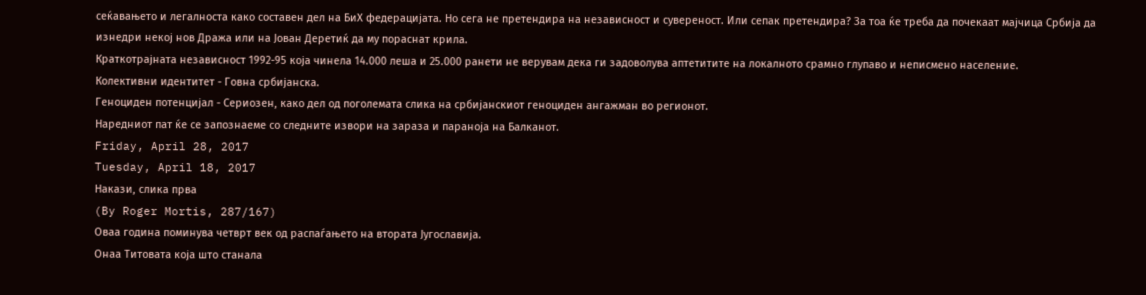сеќавањето и легалноста како составен дел на БиХ федерацијата. Но сега не претендира на независност и сувереност. Или сепак претендира? За тоа ќе треба да почекаат мајчица Србија да изнедри некој нов Дража или на Јован Деретиќ да му пораснат крила.
Краткотрајната независност 1992-95 која чинела 14.000 леша и 25.000 ранети не верувам дека ги задоволува аптетитите на локалното срамно глупаво и неписмено население.
Колективни идентитет - Говна србијанска.
Геноциден потенцијал - Сериозен, како дел од поголемата слика на србијанскиот геноциден ангажман во регионот.
Наредниот пат ќе се запознаеме со следните извори на зараза и параноја на Балканот.
Friday, April 28, 2017
Tuesday, April 18, 2017
Накази, слика прва
(By Roger Mortis, 287/167)
Оваа година поминува четврт век од распаѓањето на втората Југославија.
Онаа Титовата која што станала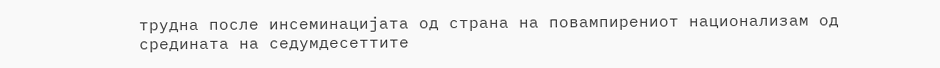трудна после инсеминацијата од страна на повампирениот национализам од средината на седумдесеттите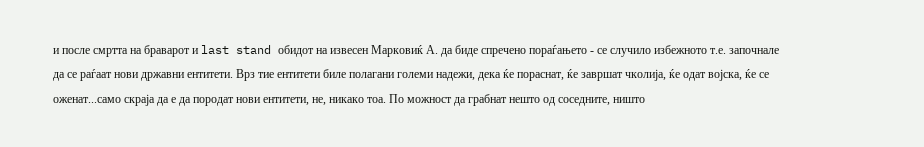и после смртта на браварот и last stand обидот на извесен Марковиќ А. да биде спречено пораѓањето - се случило избежното т.е. започнале да се раѓаат нови државни ентитети. Врз тие ентитети биле полагани големи надежи, дека ќе пораснат, ќе завршат чколија, ќе одат војска, ќе се оженат...само скраја да е да породат нови ентитети, не, никако тоа. По можност да грабнат нешто од соседните, ништо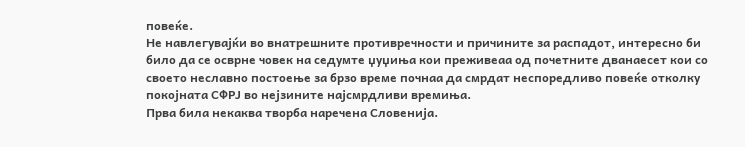повеќе.
Не навлегувајќи во внатрешните противречности и причините за распадот, интересно би било да се осврне човек на седумте џуџиња кои преживеаа од почетните дванаесет кои со своето неславно постоење за брзо време почнаа да смрдат неспоредливо повеќе отколку покојната СФРЈ во нејзините најсмрдливи времиња.
Прва била некаква творба наречена Словенија.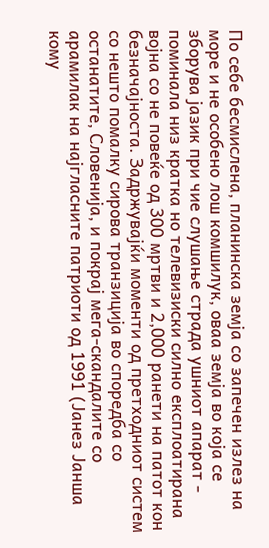По себе бесмислена, планинска земја со запечен излез на море и не особено лош комшилук, оваа земја во која се зборува јазик при чие слушање страда ушниот апарат - поминала низ кратка но телевизиски силно експлоатирана војна со не повеќе од 300 мртви и 2,000 ранети на патот кон безначајноста. Задржувајќи моменти од претходниот систем со нешто помалку сирова транзиција во споредба со останатите, Словенија, и покрај мега-скандалите со арамилак на најгласните патриоти од 1991 (Јанез Јанша кому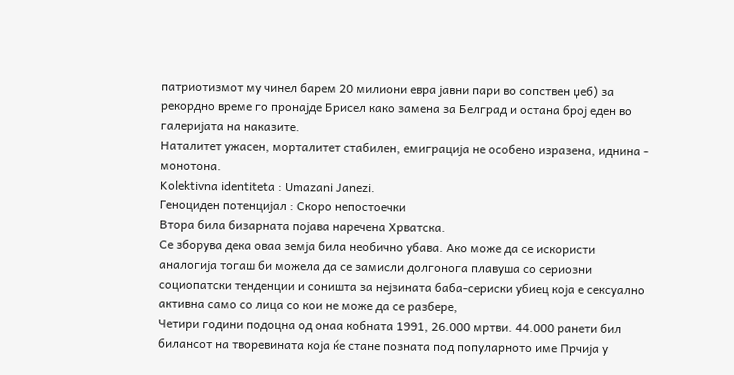патриотизмот му чинел барем 20 милиони евра јавни пари во сопствен џеб) за рекордно време го пронајде Брисел како замена за Белград и остана број еден во галеријата на наказите.
Наталитет ужасен, морталитет стабилен, емиграција не особено изразена, иднина - монотона.
Kolektivna identiteta : Umazani Janezi.
Геноциден потенцијал : Скоро непостоечки
Втора била бизарната појава наречена Хрватска.
Се зборува дека оваа земја била необично убава. Ако може да се искористи аналогија тогаш би можела да се замисли долгонога плавуша со сериозни социопатски тенденции и соништа за нејзината баба-сериски убиец која е сексуално активна само со лица со кои не може да се разбере,
Четири години подоцна од онаа кобната 1991, 26.000 мртви. 44.000 ранети бил билансот на творевината која ќе стане позната под популарното име Прчија у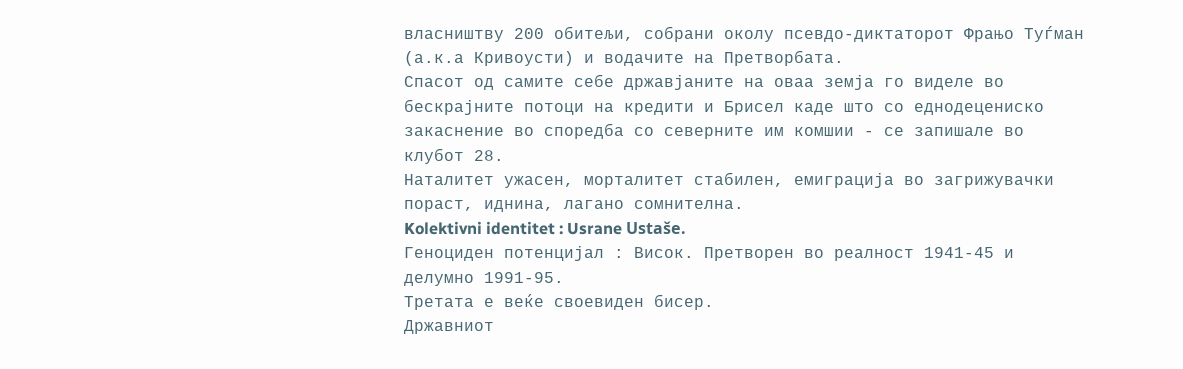власништву 200 обитељи, собрани околу псевдо-диктаторот Фрањо Туѓман (а.к.а Кривоусти) и водачите на Претворбата.
Спасот од самите себе државјаните на оваа земја го виделе во бескрајните потоци на кредити и Брисел каде што со еднодецениско закаснение во споредба со северните им комшии - се запишале во клубот 28.
Наталитет ужасен, морталитет стабилен, емиграција во загрижувачки пораст, иднина, лагано сомнителна.
Kolektivni identitet : Usrane Ustaše.
Геноциден потенцијал : Висок. Претворен во реалност 1941-45 и делумно 1991-95.
Третата е веќе своевиден бисер.
Државниот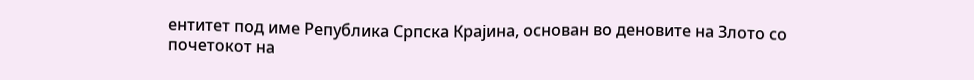ентитет под име Република Српска Крајина, основан во деновите на Злото со почетокот на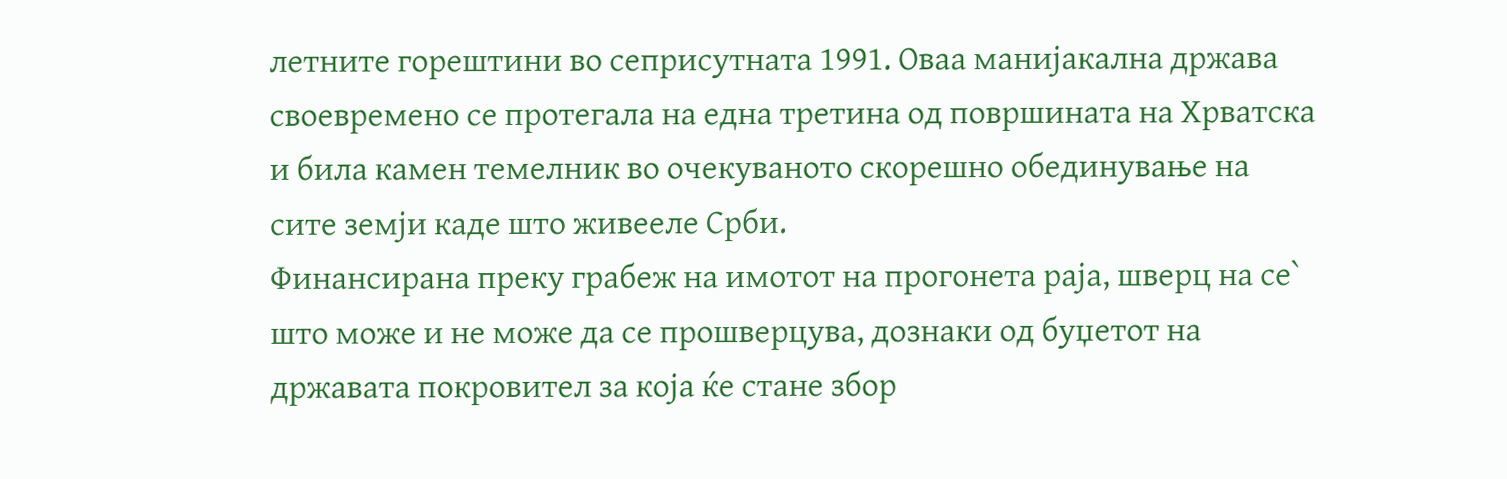летните горештини во сеприсутната 1991. Оваа манијакална држава своевремено се протегала на една третина од површината на Хрватска и била камен темелник во очекуваното скорешно обединување на сите земји каде што живееле Срби.
Финансирана преку грабеж на имотот на прогонета раја, шверц на се` што може и не може да се прошверцува, дознаки од буџетот на државата покровител за која ќе стане збор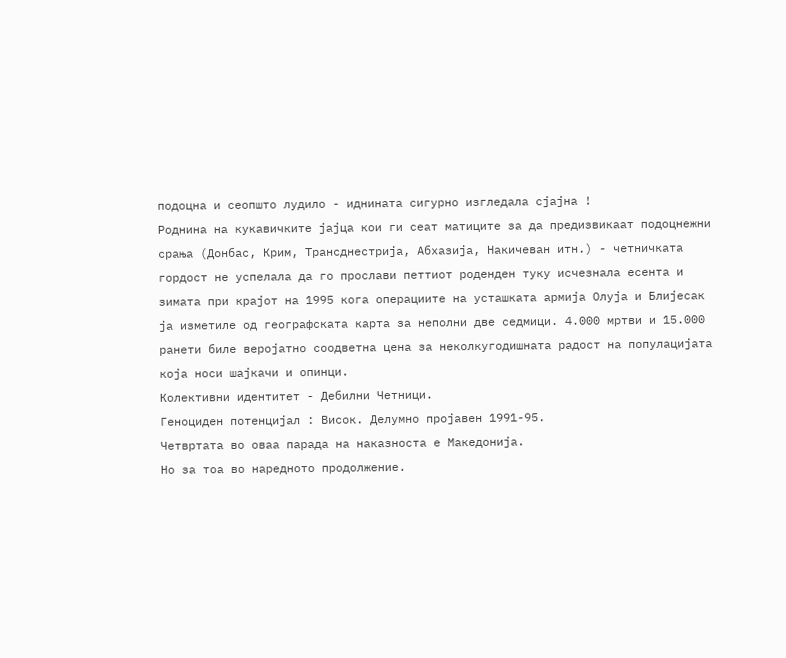подоцна и сеопшто лудило - иднината сигурно изгледала сјајна !
Роднина на кукавичките јајца кои ги сеат матиците за да предизвикаат подоцнежни срања (Донбас, Крим, Трансднестрија, Абхазија, Накичеван итн.) - четничката гордост не успелала да го прослави петтиот роденден туку исчезнала есента и зимата при крајот на 1995 кога операциите на усташката армија Олуја и Блијесак ја изметиле од географската карта за неполни две седмици. 4.000 мртви и 15.000 ранети биле веројатно соодветна цена за неколкугодишната радост на популацијата која носи шајкачи и опинци.
Колективни идентитет - Дебилни Четници.
Геноциден потенцијал : Висок. Делумно пројавен 1991-95.
Четвртата во оваа парада на наказноста е Македонија.
Но за тоа во наредното продолжение.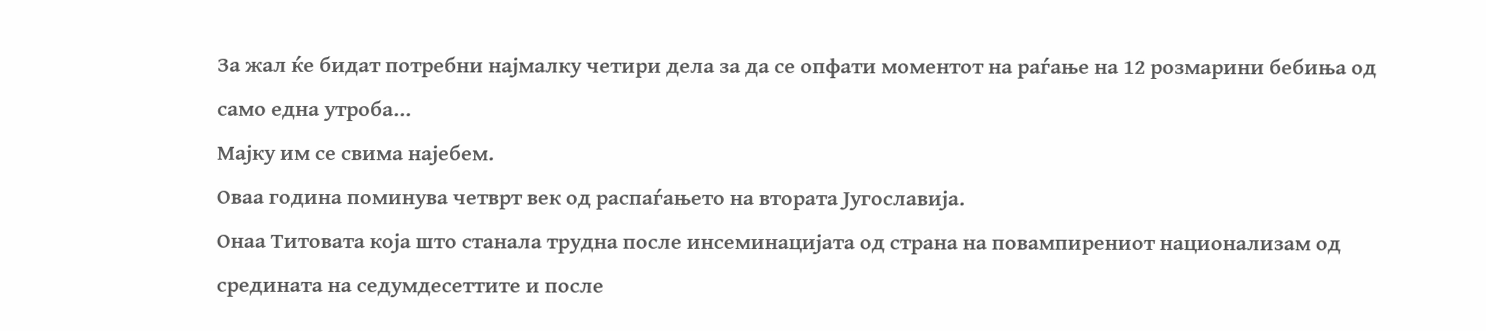За жал ќе бидат потребни најмалку четири дела за да се опфати моментот на раѓање на 12 розмарини бебиња од само една утроба...
Мајку им се свима најебем.
Оваа година поминува четврт век од распаѓањето на втората Југославија.
Онаа Титовата која што станала трудна после инсеминацијата од страна на повампирениот национализам од средината на седумдесеттите и после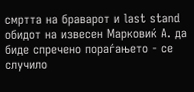смртта на браварот и last stand обидот на извесен Марковиќ А. да биде спречено пораѓањето - се случило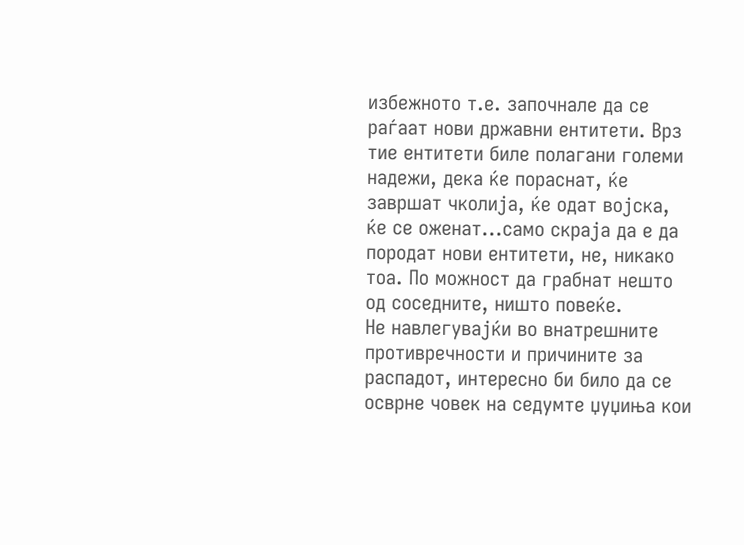избежното т.е. започнале да се раѓаат нови државни ентитети. Врз тие ентитети биле полагани големи надежи, дека ќе пораснат, ќе завршат чколија, ќе одат војска, ќе се оженат...само скраја да е да породат нови ентитети, не, никако тоа. По можност да грабнат нешто од соседните, ништо повеќе.
Не навлегувајќи во внатрешните противречности и причините за распадот, интересно би било да се осврне човек на седумте џуџиња кои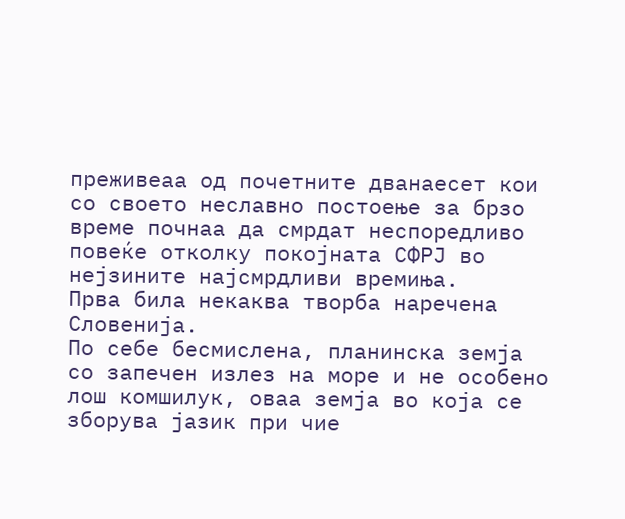преживеаа од почетните дванаесет кои со своето неславно постоење за брзо време почнаа да смрдат неспоредливо повеќе отколку покојната СФРЈ во нејзините најсмрдливи времиња.
Прва била некаква творба наречена Словенија.
По себе бесмислена, планинска земја со запечен излез на море и не особено лош комшилук, оваа земја во која се зборува јазик при чие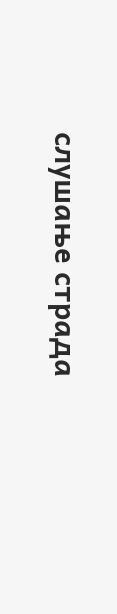слушање страда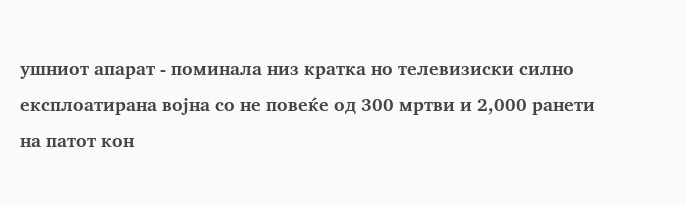ушниот апарат - поминала низ кратка но телевизиски силно експлоатирана војна со не повеќе од 300 мртви и 2,000 ранети на патот кон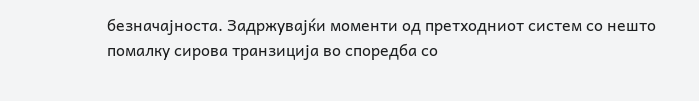безначајноста. Задржувајќи моменти од претходниот систем со нешто помалку сирова транзиција во споредба со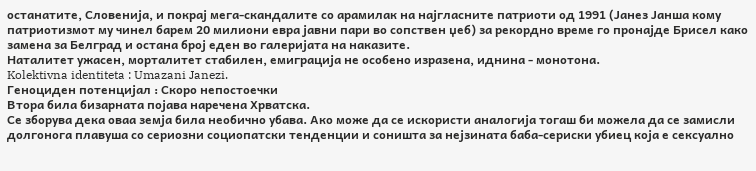останатите, Словенија, и покрај мега-скандалите со арамилак на најгласните патриоти од 1991 (Јанез Јанша кому патриотизмот му чинел барем 20 милиони евра јавни пари во сопствен џеб) за рекордно време го пронајде Брисел како замена за Белград и остана број еден во галеријата на наказите.
Наталитет ужасен, морталитет стабилен, емиграција не особено изразена, иднина - монотона.
Kolektivna identiteta : Umazani Janezi.
Геноциден потенцијал : Скоро непостоечки
Втора била бизарната појава наречена Хрватска.
Се зборува дека оваа земја била необично убава. Ако може да се искористи аналогија тогаш би можела да се замисли долгонога плавуша со сериозни социопатски тенденции и соништа за нејзината баба-сериски убиец која е сексуално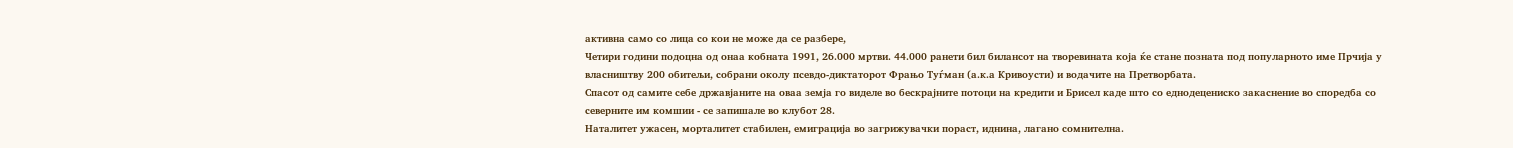активна само со лица со кои не може да се разбере,
Четири години подоцна од онаа кобната 1991, 26.000 мртви. 44.000 ранети бил билансот на творевината која ќе стане позната под популарното име Прчија у власништву 200 обитељи, собрани околу псевдо-диктаторот Фрањо Туѓман (а.к.а Кривоусти) и водачите на Претворбата.
Спасот од самите себе државјаните на оваа земја го виделе во бескрајните потоци на кредити и Брисел каде што со еднодецениско закаснение во споредба со северните им комшии - се запишале во клубот 28.
Наталитет ужасен, морталитет стабилен, емиграција во загрижувачки пораст, иднина, лагано сомнителна.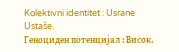Kolektivni identitet : Usrane Ustaše.
Геноциден потенцијал : Висок.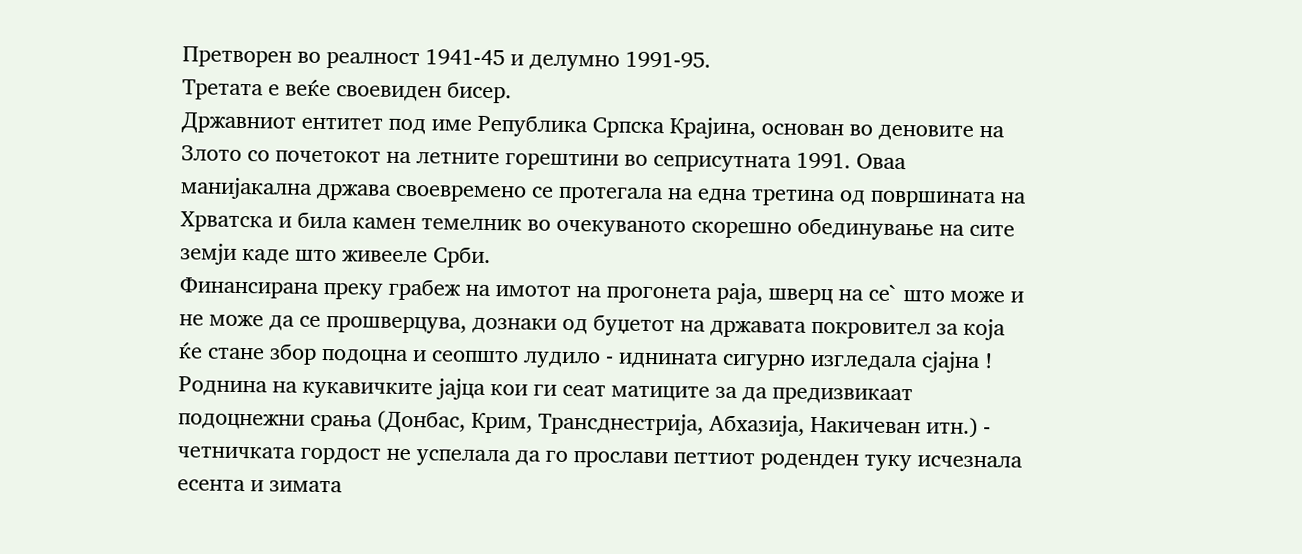Претворен во реалност 1941-45 и делумно 1991-95.
Третата е веќе своевиден бисер.
Државниот ентитет под име Република Српска Крајина, основан во деновите на Злото со почетокот на летните горештини во сеприсутната 1991. Оваа манијакална држава своевремено се протегала на една третина од површината на Хрватска и била камен темелник во очекуваното скорешно обединување на сите земји каде што живееле Срби.
Финансирана преку грабеж на имотот на прогонета раја, шверц на се` што може и не може да се прошверцува, дознаки од буџетот на државата покровител за која ќе стане збор подоцна и сеопшто лудило - иднината сигурно изгледала сјајна !
Роднина на кукавичките јајца кои ги сеат матиците за да предизвикаат подоцнежни срања (Донбас, Крим, Трансднестрија, Абхазија, Накичеван итн.) - четничката гордост не успелала да го прослави петтиот роденден туку исчезнала есента и зимата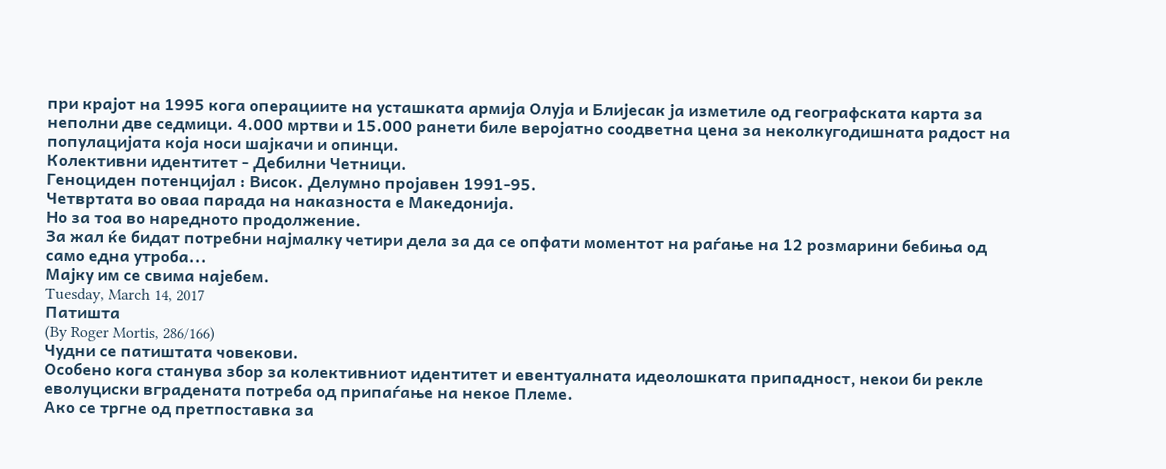при крајот на 1995 кога операциите на усташката армија Олуја и Блијесак ја изметиле од географската карта за неполни две седмици. 4.000 мртви и 15.000 ранети биле веројатно соодветна цена за неколкугодишната радост на популацијата која носи шајкачи и опинци.
Колективни идентитет - Дебилни Четници.
Геноциден потенцијал : Висок. Делумно пројавен 1991-95.
Четвртата во оваа парада на наказноста е Македонија.
Но за тоа во наредното продолжение.
За жал ќе бидат потребни најмалку четири дела за да се опфати моментот на раѓање на 12 розмарини бебиња од само една утроба...
Мајку им се свима најебем.
Tuesday, March 14, 2017
Патишта
(By Roger Mortis, 286/166)
Чудни се патиштата човекови.
Особено кога станува збор за колективниот идентитет и евентуалната идеолошката припадност, некои би рекле еволуциски вградената потреба од припаѓање на некое Племе.
Ако се тргне од претпоставка за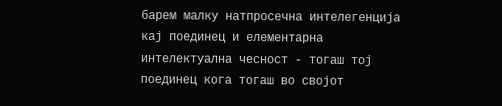барем малку натпросечна интелегенција кај поединец и елементарна интелектуална чесност - тогаш тој поединец кога тогаш во својот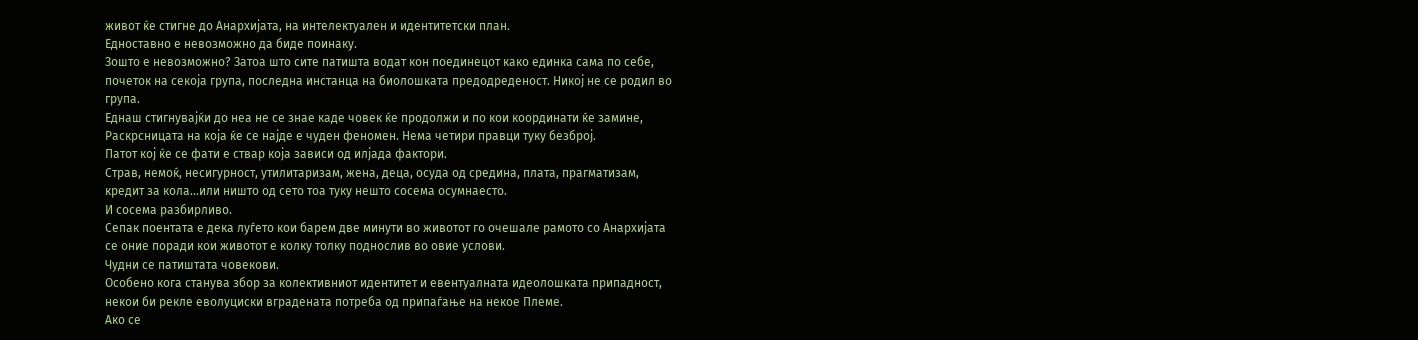живот ќе стигне до Анархијата, на интелектуален и идентитетски план.
Едноставно е невозможно да биде поинаку.
Зошто е невозможно? Затоа што сите патишта водат кон поединецот како единка сама по себе, почеток на секоја група, последна инстанца на биолошката предодреденост. Никој не се родил во група.
Еднаш стигнувајќи до неа не се знае каде човек ќе продолжи и по кои координати ќе замине,
Раскрсницата на која ќе се најде е чуден феномен. Нема четири правци туку безброј.
Патот кој ќе се фати е ствар која зависи од илјада фактори.
Страв, немоќ, несигурност, утилитаризам, жена, деца, осуда од средина, плата, прагматизам, кредит за кола...или ништо од сето тоа туку нешто сосема осумнаесто.
И сосема разбирливо.
Сепак поентата е дека луѓето кои барем две минути во животот го очешале рамото со Анархијата се оние поради кои животот е колку толку поднослив во овие услови.
Чудни се патиштата човекови.
Особено кога станува збор за колективниот идентитет и евентуалната идеолошката припадност, некои би рекле еволуциски вградената потреба од припаѓање на некое Племе.
Ако се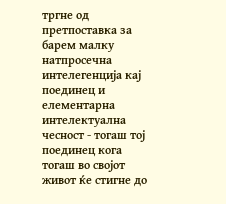тргне од претпоставка за барем малку натпросечна интелегенција кај поединец и елементарна интелектуална чесност - тогаш тој поединец кога тогаш во својот живот ќе стигне до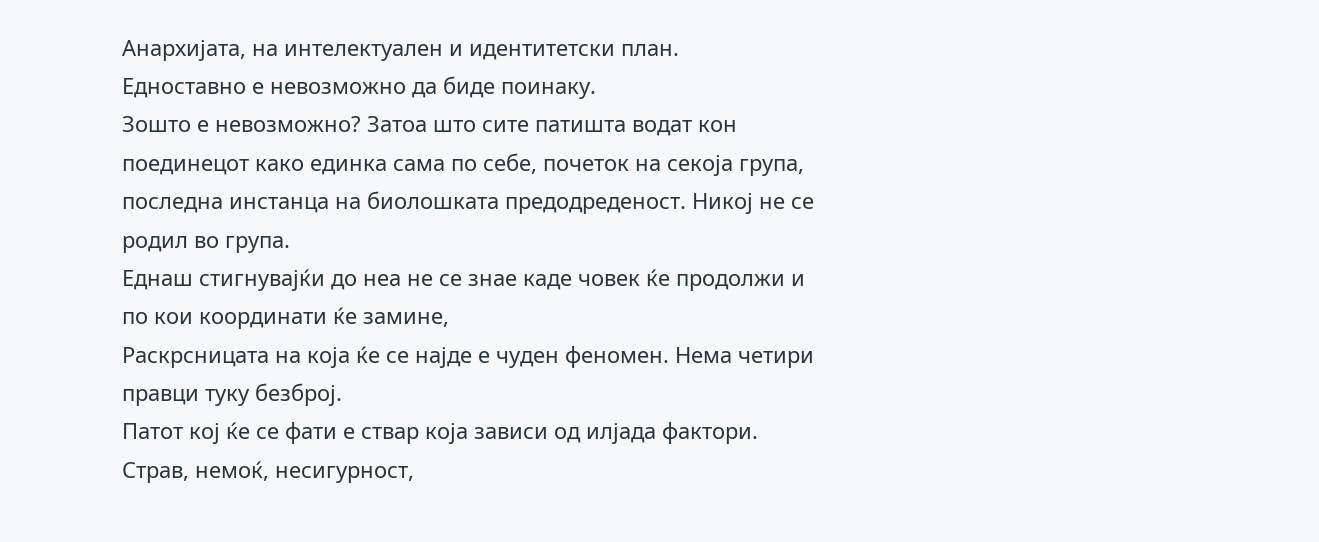Анархијата, на интелектуален и идентитетски план.
Едноставно е невозможно да биде поинаку.
Зошто е невозможно? Затоа што сите патишта водат кон поединецот како единка сама по себе, почеток на секоја група, последна инстанца на биолошката предодреденост. Никој не се родил во група.
Еднаш стигнувајќи до неа не се знае каде човек ќе продолжи и по кои координати ќе замине,
Раскрсницата на која ќе се најде е чуден феномен. Нема четири правци туку безброј.
Патот кој ќе се фати е ствар која зависи од илјада фактори.
Страв, немоќ, несигурност,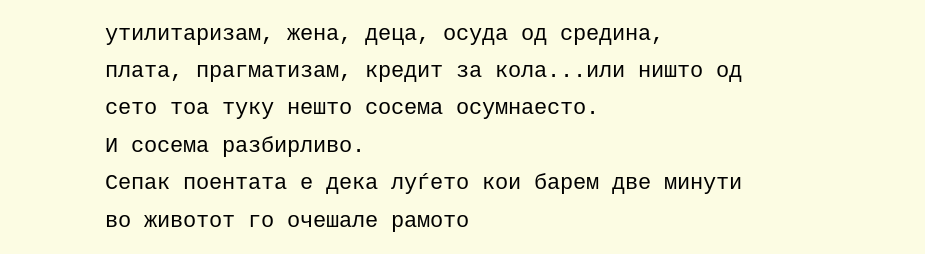утилитаризам, жена, деца, осуда од средина, плата, прагматизам, кредит за кола...или ништо од сето тоа туку нешто сосема осумнаесто.
И сосема разбирливо.
Сепак поентата е дека луѓето кои барем две минути во животот го очешале рамото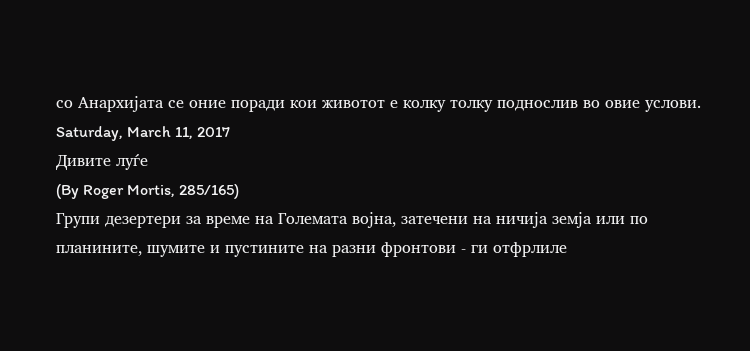со Анархијата се оние поради кои животот е колку толку поднослив во овие услови.
Saturday, March 11, 2017
Дивите луѓе
(By Roger Mortis, 285/165)
Групи дезертери за време на Големата војна, затечени на ничија земја или по планините, шумите и пустините на разни фронтови - ги отфрлиле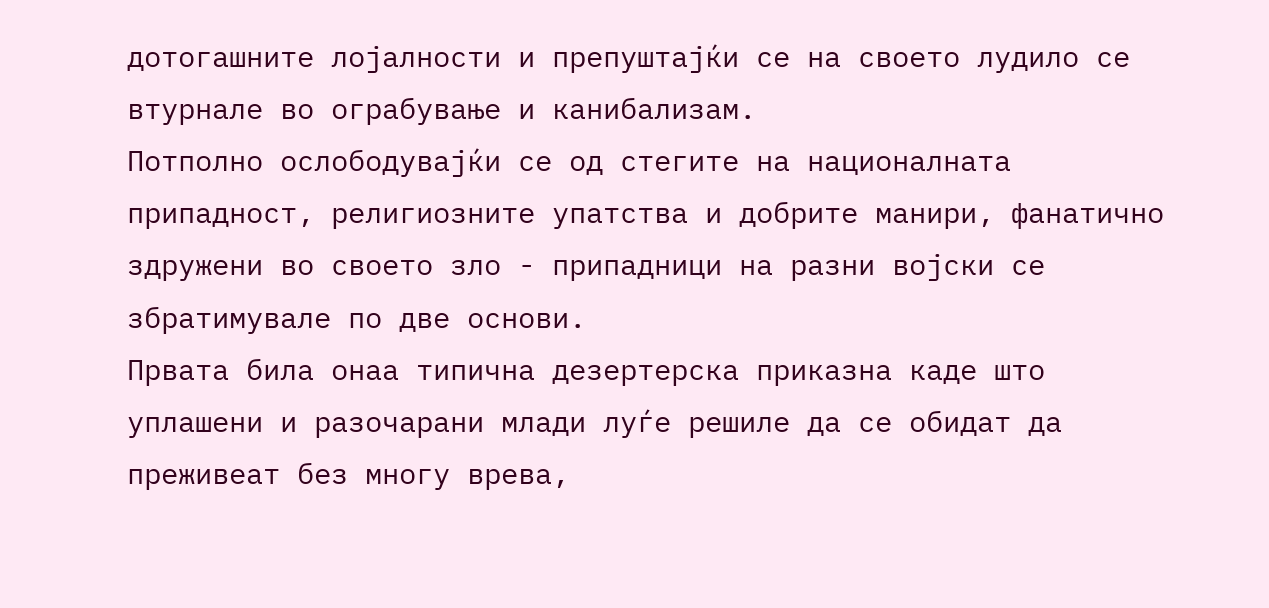дотогашните лојалности и препуштајќи се на своето лудило се втурнале во ограбување и канибализам.
Потполно ослободувајќи се од стегите на националната припадност, религиозните упатства и добрите манири, фанатично здружени во своето зло - припадници на разни војски се збратимувале по две основи.
Првата била онаа типична дезертерска приказна каде што уплашени и разочарани млади луѓе решиле да се обидат да преживеат без многу врева,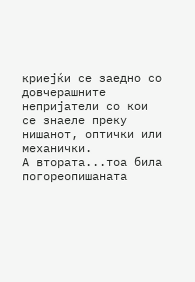криејќи се заедно со довчерашните непријатели со кои се знаеле преку нишанот, оптички или механички.
А втората...тоа била погореопишаната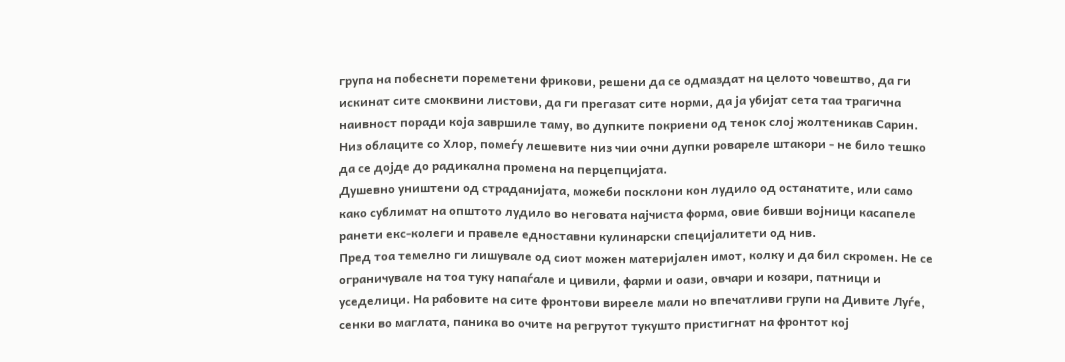група на побеснети пореметени фрикови, решени да се одмаздат на целото човештво, да ги искинат сите смоквини листови, да ги прегазат сите норми, да ја убијат сета таа трагична наивност поради која завршиле таму, во дупките покриени од тенок слој жолтеникав Сарин. Низ облаците со Хлор, помеѓу лешевите низ чии очни дупки ровареле штакори - не било тешко да се дојде до радикална промена на перцепцијата.
Душевно уништени од страданијата, можеби посклони кон лудило од останатите, или само како сублимат на општото лудило во неговата најчиста форма, овие бивши војници касапеле ранети екс-колеги и правеле едноставни кулинарски специјалитети од нив.
Пред тоа темелно ги лишувале од сиот можен материјален имот, колку и да бил скромен. Не се ограничувале на тоа туку напаѓале и цивили, фарми и оази, овчари и козари, патници и уседелици. На рабовите на сите фронтови вирееле мали но впечатливи групи на Дивите Луѓе, сенки во маглата, паника во очите на регрутот тукушто пристигнат на фронтот кој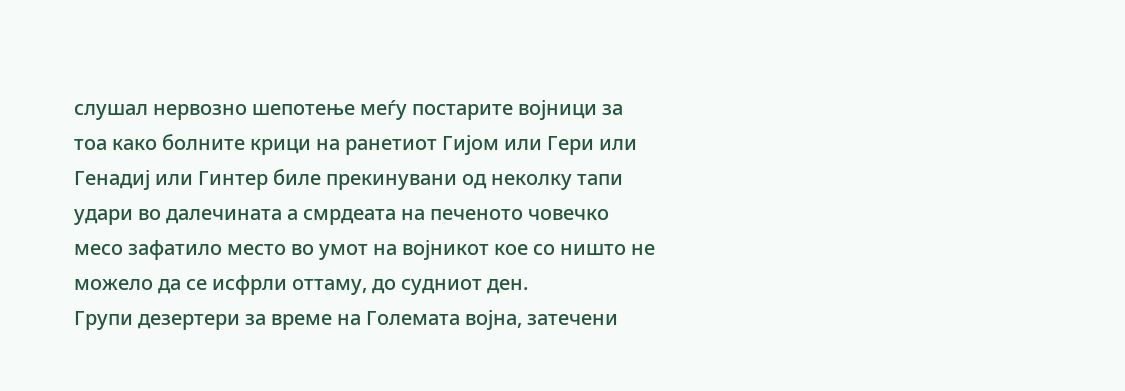слушал нервозно шепотење меѓу постарите војници за тоа како болните крици на ранетиот Гијом или Гери или Генадиј или Гинтер биле прекинувани од неколку тапи удари во далечината а смрдеата на печеното човечко месо зафатило место во умот на војникот кое со ништо не можело да се исфрли оттаму, до судниот ден.
Групи дезертери за време на Големата војна, затечени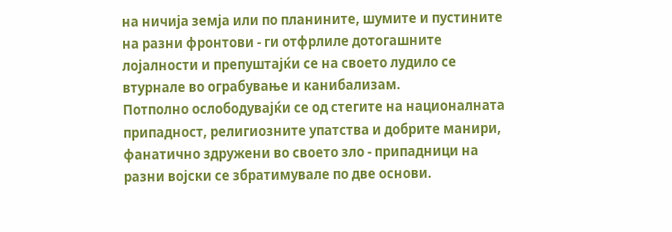на ничија земја или по планините, шумите и пустините на разни фронтови - ги отфрлиле дотогашните лојалности и препуштајќи се на своето лудило се втурнале во ограбување и канибализам.
Потполно ослободувајќи се од стегите на националната припадност, религиозните упатства и добрите манири, фанатично здружени во своето зло - припадници на разни војски се збратимувале по две основи.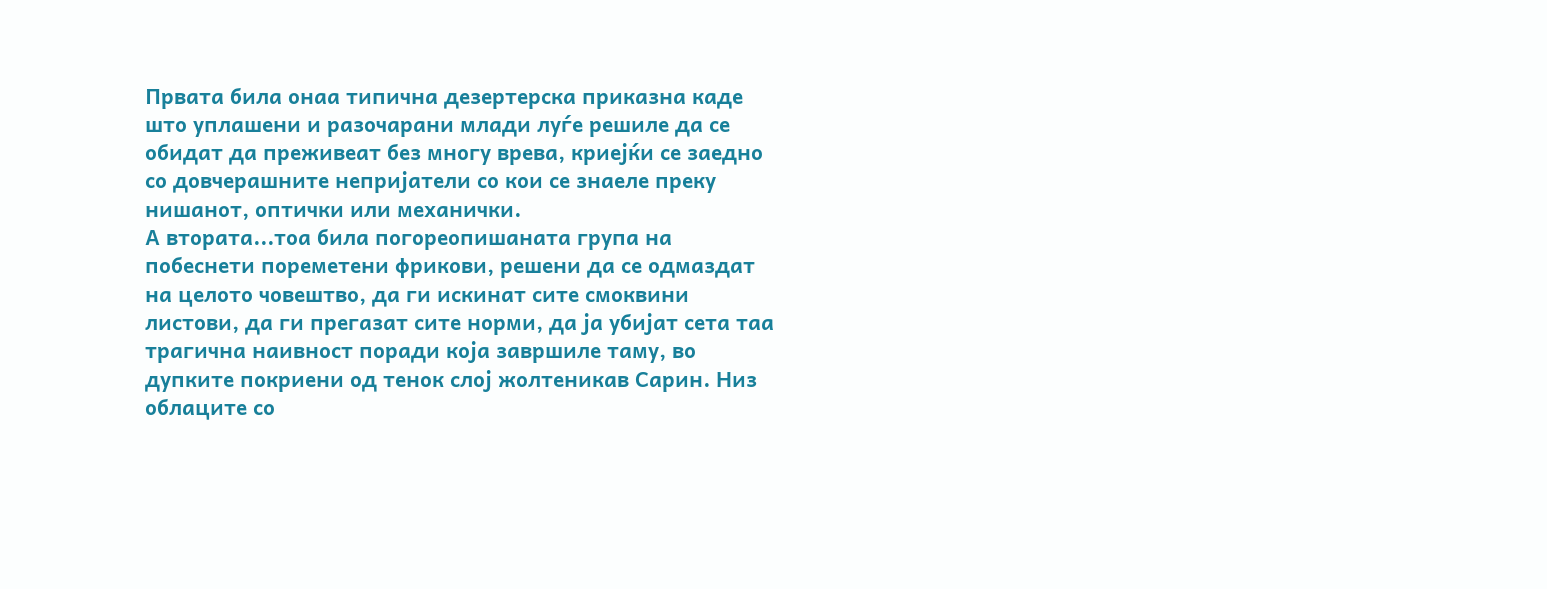Првата била онаа типична дезертерска приказна каде што уплашени и разочарани млади луѓе решиле да се обидат да преживеат без многу врева, криејќи се заедно со довчерашните непријатели со кои се знаеле преку нишанот, оптички или механички.
А втората...тоа била погореопишаната група на побеснети пореметени фрикови, решени да се одмаздат на целото човештво, да ги искинат сите смоквини листови, да ги прегазат сите норми, да ја убијат сета таа трагична наивност поради која завршиле таму, во дупките покриени од тенок слој жолтеникав Сарин. Низ облаците со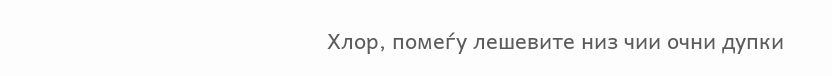Хлор, помеѓу лешевите низ чии очни дупки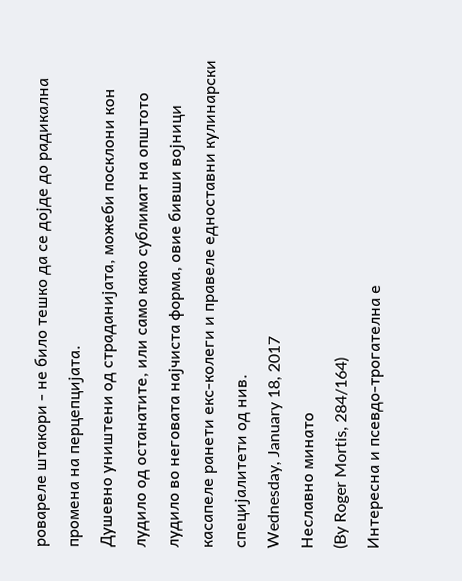ровареле штакори - не било тешко да се дојде до радикална промена на перцепцијата.
Душевно уништени од страданијата, можеби посклони кон лудило од останатите, или само како сублимат на општото лудило во неговата најчиста форма, овие бивши војници касапеле ранети екс-колеги и правеле едноставни кулинарски специјалитети од нив.
Wednesday, January 18, 2017
Неславно минато
(By Roger Mortis, 284/164)
Интересна и псевдо-трогателна е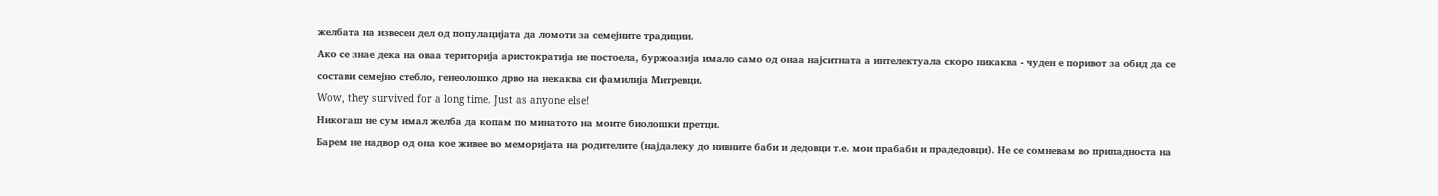желбата на извесен дел од популацијата да ломоти за семејните традиции.
Ако се знае дека на оваа територија аристократија не постоела, буржоазија имало само од онаа најситната а интелектуала скоро никаква - чуден е поривот за обид да се состави семејно стебло, генеолошко дрво на некаква си фамилија Митревци.
Wow, they survived for a long time. Just as anyone else!
Никогаш не сум имал желба да копам по минатото на моите биолошки претци.
Барем не надвор од она кое живее во меморијата на родителите (најдалеку до нивните баби и дедовци т.е. мои прабаби и прадедовци). Не се сомневам во припадноста на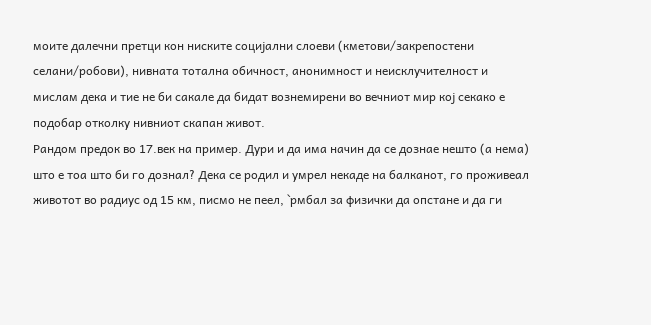моите далечни претци кон ниските социјални слоеви (кметови/закрепостени селани/робови), нивната тотална обичност, анонимност и неисклучителност и мислам дека и тие не би сакале да бидат вознемирени во вечниот мир кој секако е подобар отколку нивниот скапан живот.
Рандом предок во 17.век на пример. Дури и да има начин да се дознае нешто (а нема) што е тоа што би го дознал? Дека се родил и умрел некаде на балканот, го проживеал животот во радиус од 15 км, писмо не пеел, `рмбал за физички да опстане и да ги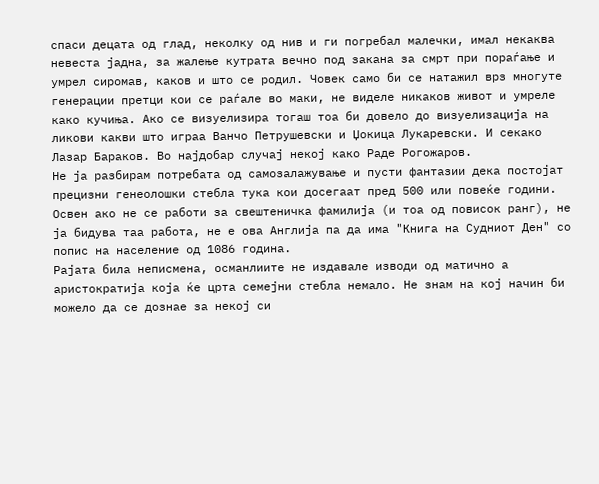спаси децата од глад, неколку од нив и ги погребал малечки, имал некаква невеста јадна, за жалење кутрата вечно под закана за смрт при пораѓање и умрел сиромав, каков и што се родил. Човек само би се натажил врз многуте генерации претци кои се раѓале во маки, не виделе никаков живот и умреле како кучиња. Ако се визуелизира тогаш тоа би довело до визуелизација на ликови какви што играа Ванчо Петрушевски и Џокица Лукаревски. И секако Лазар Бараков. Во најдобар случај некој како Раде Рогожаров.
Не ја разбирам потребата од самозалажување и пусти фантазии дека постојат прецизни генеолошки стебла тука кои досегаат пред 500 или повеќе години.
Освен ако не се работи за свештеничка фамилија (и тоа од повисок ранг), не ја бидува таа работа, не е ова Англија па да има "Книга на Судниот Ден" со попис на население од 1086 година.
Рајата била неписмена, османлиите не издавале изводи од матично а аристократија која ќе црта семејни стебла немало. Не знам на кој начин би можело да се дознае за некој си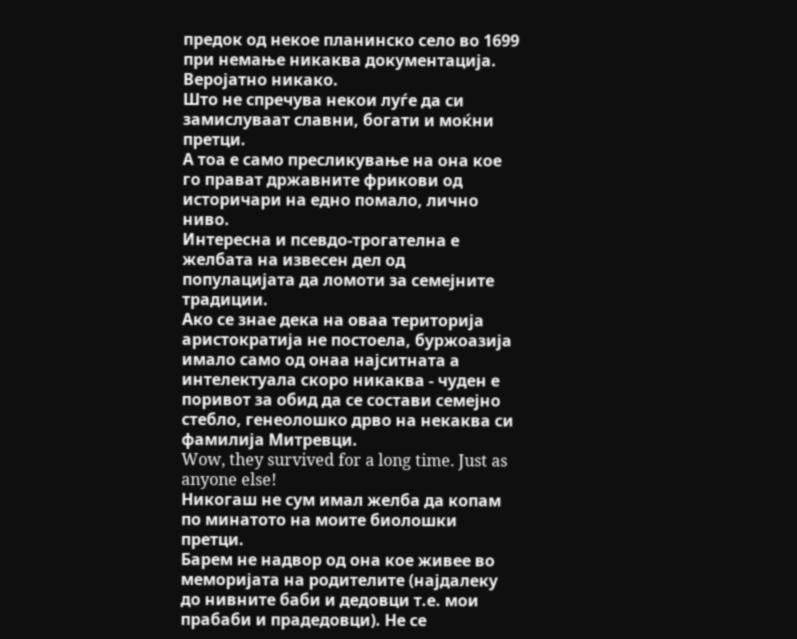предок од некое планинско село во 1699 при немање никаква документација.
Веројатно никако.
Што не спречува некои луѓе да си замислуваат славни, богати и моќни претци.
А тоа е само пресликување на она кое го прават државните фрикови од историчари на едно помало, лично ниво.
Интересна и псевдо-трогателна е желбата на извесен дел од популацијата да ломоти за семејните традиции.
Ако се знае дека на оваа територија аристократија не постоела, буржоазија имало само од онаа најситната а интелектуала скоро никаква - чуден е поривот за обид да се состави семејно стебло, генеолошко дрво на некаква си фамилија Митревци.
Wow, they survived for a long time. Just as anyone else!
Никогаш не сум имал желба да копам по минатото на моите биолошки претци.
Барем не надвор од она кое живее во меморијата на родителите (најдалеку до нивните баби и дедовци т.е. мои прабаби и прадедовци). Не се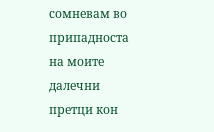сомневам во припадноста на моите далечни претци кон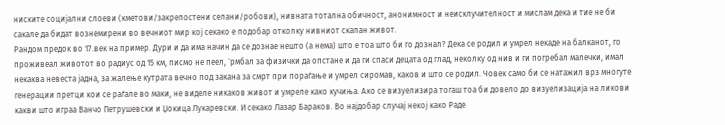ниските социјални слоеви (кметови/закрепостени селани/робови), нивната тотална обичност, анонимност и неисклучителност и мислам дека и тие не би сакале да бидат вознемирени во вечниот мир кој секако е подобар отколку нивниот скапан живот.
Рандом предок во 17.век на пример. Дури и да има начин да се дознае нешто (а нема) што е тоа што би го дознал? Дека се родил и умрел некаде на балканот, го проживеал животот во радиус од 15 км, писмо не пеел, `рмбал за физички да опстане и да ги спаси децата од глад, неколку од нив и ги погребал малечки, имал некаква невеста јадна, за жалење кутрата вечно под закана за смрт при пораѓање и умрел сиромав, каков и што се родил. Човек само би се натажил врз многуте генерации претци кои се раѓале во маки, не виделе никаков живот и умреле како кучиња. Ако се визуелизира тогаш тоа би довело до визуелизација на ликови какви што играа Ванчо Петрушевски и Џокица Лукаревски. И секако Лазар Бараков. Во најдобар случај некој како Раде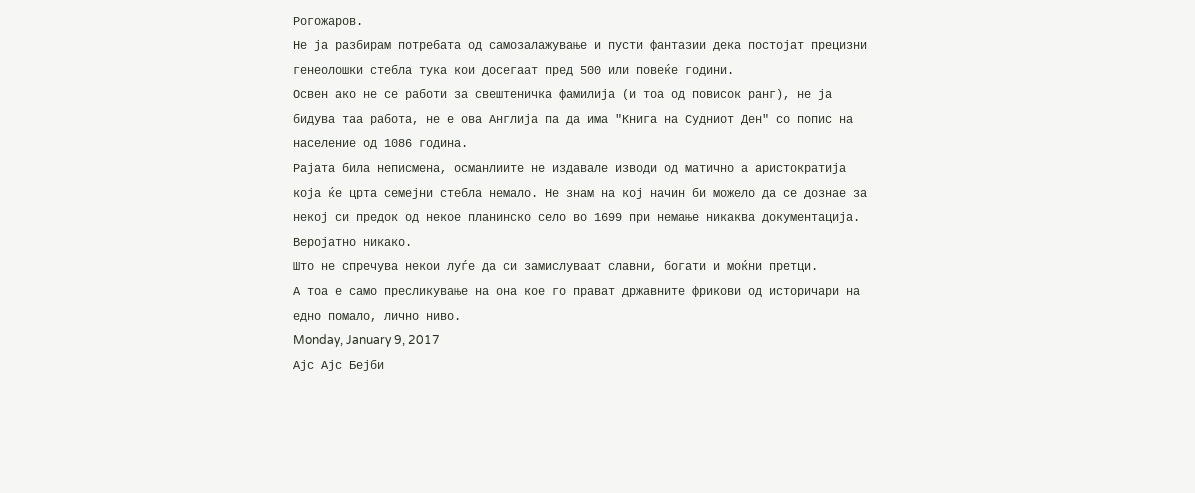Рогожаров.
Не ја разбирам потребата од самозалажување и пусти фантазии дека постојат прецизни генеолошки стебла тука кои досегаат пред 500 или повеќе години.
Освен ако не се работи за свештеничка фамилија (и тоа од повисок ранг), не ја бидува таа работа, не е ова Англија па да има "Книга на Судниот Ден" со попис на население од 1086 година.
Рајата била неписмена, османлиите не издавале изводи од матично а аристократија која ќе црта семејни стебла немало. Не знам на кој начин би можело да се дознае за некој си предок од некое планинско село во 1699 при немање никаква документација.
Веројатно никако.
Што не спречува некои луѓе да си замислуваат славни, богати и моќни претци.
А тоа е само пресликување на она кое го прават државните фрикови од историчари на едно помало, лично ниво.
Monday, January 9, 2017
Ајс Ајс Бејби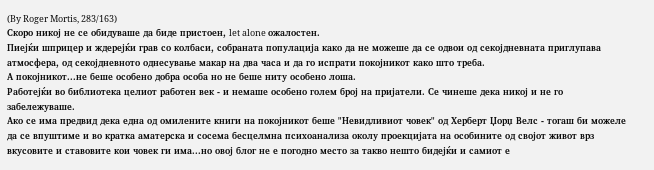(By Roger Mortis, 283/163)
Скоро никој не се обидуваше да биде пристоен, let alone ожалостен.
Пиејќи шприцер и ждерејќи грав со колбаси, собраната популација како да не можеше да се одвои од секојдневната приглупава атмосфера, од секојдневното однесување макар на два часа и да го испрати покојникот како што треба.
А покојникот...не беше особено добра особа но не беше ниту особено лоша.
Работејќи во библиотека целиот работен век - и немаше особено голем број на пријатели. Се чинеше дека никој и не го забележуваше.
Ако се има предвид дека една од омилените книги на покојникот беше "Невидливиот човек" од Херберт Џорџ Велс - тогаш би можеле да се впуштиме и во кратка аматерска и сосема бесцелмна психоанализа околу проекцијата на особините од својот живот врз вкусовите и ставовите кои човек ги има...но овој блог не е погодно место за такво нешто бидејќи и самиот е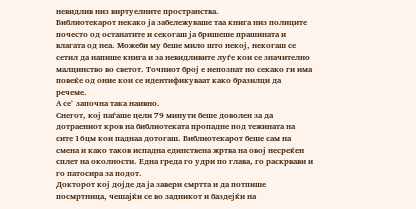невидлив низ виртуелните пространства.
Библиотекарот некако ја забележуваше таа книга низ полиците почесто од останатите и секогаш ја бришеше прашината и влагата од неа. Можеби му беше мило што некој, некогаш се сетил да напише книга и за невидливите луѓе кои се значително малцинство во светот. Точниот број е непознат но секако ги има повеќе од оние кои се идентификуваат како бразилци да речеме.
А се` започна така наивно.
Снегот, кој паѓаше цели 79 минути беше доволен за да дотраениот кров на библиотеката пропадне под тежината на сите 16цм кои паднаа дотогаш. Библиотекарот беше сам на смена и како таков испадна единствена жртва на овој несреќен сплет на околности. Една греда го удри по глава, го раскрвави и го патосира за подот.
Докторот кој дојде да ја завери смртта и да потпише посмртница, чешајќи се во задникот и баздејќи на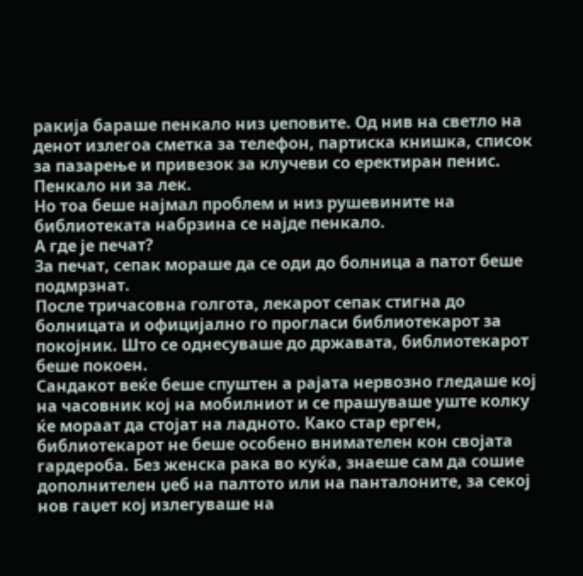ракија бараше пенкало низ џеповите. Од нив на светло на денот излегоа сметка за телефон, партиска книшка, список за пазарење и привезок за клучеви со еректиран пенис. Пенкало ни за лек.
Но тоа беше најмал проблем и низ рушевините на библиотеката набрзина се најде пенкало.
А где је печат?
За печат, сепак мораше да се оди до болница а патот беше подмрзнат.
После тричасовна голгота, лекарот сепак стигна до болницата и официјално го прогласи библиотекарот за покојник. Што се однесуваше до државата, библиотекарот беше покоен.
Сандакот веќе беше спуштен а рајата нервозно гледаше кој на часовник кој на мобилниот и се прашуваше уште колку ќе мораат да стојат на ладното. Како стар ерген, библиотекарот не беше особено внимателен кон својата гардероба. Без женска рака во куќа, знаеше сам да сошие дополнителен џеб на палтото или на панталоните, за секој нов гаџет кој излегуваше на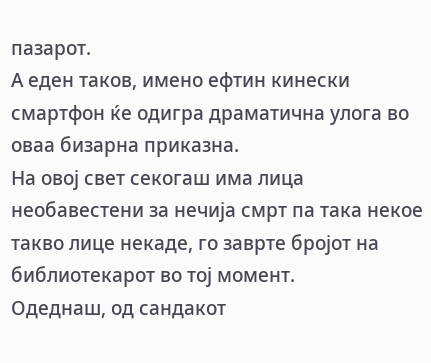пазарот.
А еден таков, имено ефтин кинески смартфон ќе одигра драматична улога во оваа бизарна приказна.
На овој свет секогаш има лица необавестени за нечија смрт па така некое такво лице некаде, го заврте бројот на библиотекарот во тој момент.
Одеднаш, од сандакот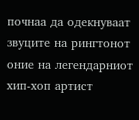почнаа да одекнуваат звуците на рингтонот оние на легендарниот хип-хоп артист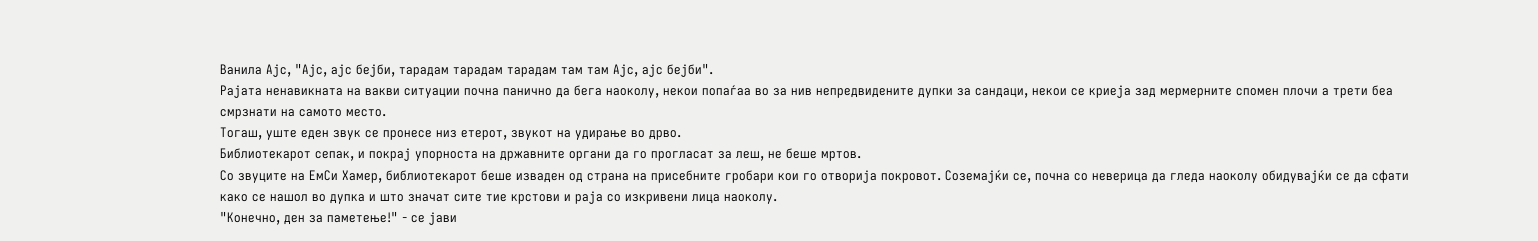Ванила Ајс, "Ајс, ајс бејби, тарадам тарадам тарадам там там Ајс, ајс бејби".
Рајата ненавикната на вакви ситуации почна панично да бега наоколу, некои попаѓаа во за нив непредвидените дупки за сандаци, некои се криеја зад мермерните спомен плочи а трети беа смрзнати на самото место.
Тогаш, уште еден звук се пронесе низ етерот, звукот на удирање во дрво.
Библиотекарот сепак, и покрај упорноста на државните органи да го прогласат за леш, не беше мртов.
Со звуците на ЕмСи Хамер, библиотекарот беше изваден од страна на присебните гробари кои го отворија покровот. Соземајќи се, почна со неверица да гледа наоколу обидувајќи се да сфати како се нашол во дупка и што значат сите тие крстови и раја со изкривени лица наоколу.
"Конечно, ден за паметење!" - се јави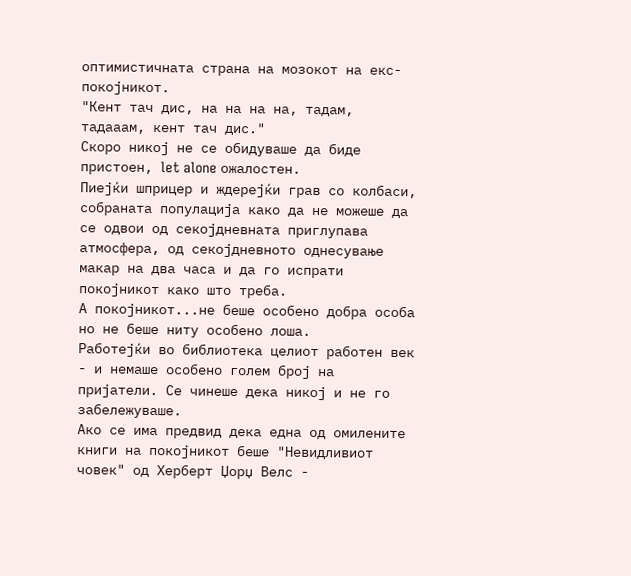оптимистичната страна на мозокот на екс-покојникот.
"Кент тач дис, на на на на, тадам, тадааам, кент тач дис."
Скоро никој не се обидуваше да биде пристоен, let alone ожалостен.
Пиејќи шприцер и ждерејќи грав со колбаси, собраната популација како да не можеше да се одвои од секојдневната приглупава атмосфера, од секојдневното однесување макар на два часа и да го испрати покојникот како што треба.
А покојникот...не беше особено добра особа но не беше ниту особено лоша.
Работејќи во библиотека целиот работен век - и немаше особено голем број на пријатели. Се чинеше дека никој и не го забележуваше.
Ако се има предвид дека една од омилените книги на покојникот беше "Невидливиот човек" од Херберт Џорџ Велс -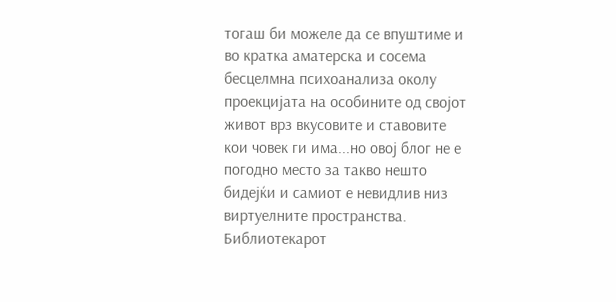тогаш би можеле да се впуштиме и во кратка аматерска и сосема бесцелмна психоанализа околу проекцијата на особините од својот живот врз вкусовите и ставовите кои човек ги има...но овој блог не е погодно место за такво нешто бидејќи и самиот е невидлив низ виртуелните пространства.
Библиотекарот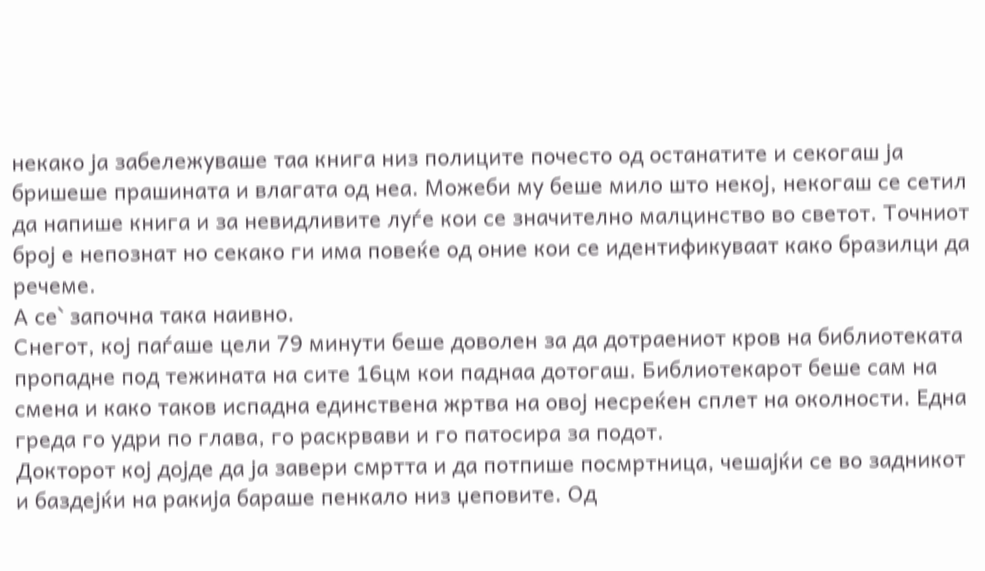некако ја забележуваше таа книга низ полиците почесто од останатите и секогаш ја бришеше прашината и влагата од неа. Можеби му беше мило што некој, некогаш се сетил да напише книга и за невидливите луѓе кои се значително малцинство во светот. Точниот број е непознат но секако ги има повеќе од оние кои се идентификуваат како бразилци да речеме.
А се` започна така наивно.
Снегот, кој паѓаше цели 79 минути беше доволен за да дотраениот кров на библиотеката пропадне под тежината на сите 16цм кои паднаа дотогаш. Библиотекарот беше сам на смена и како таков испадна единствена жртва на овој несреќен сплет на околности. Една греда го удри по глава, го раскрвави и го патосира за подот.
Докторот кој дојде да ја завери смртта и да потпише посмртница, чешајќи се во задникот и баздејќи на ракија бараше пенкало низ џеповите. Од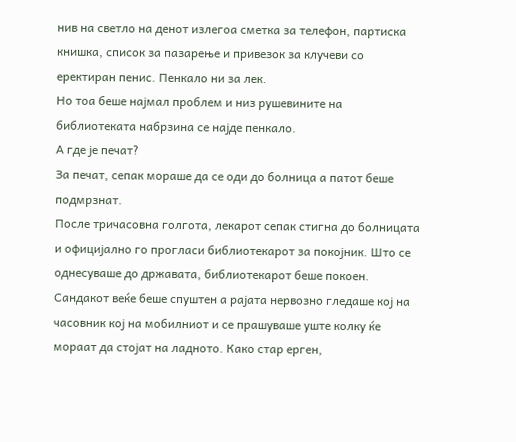нив на светло на денот излегоа сметка за телефон, партиска книшка, список за пазарење и привезок за клучеви со еректиран пенис. Пенкало ни за лек.
Но тоа беше најмал проблем и низ рушевините на библиотеката набрзина се најде пенкало.
А где је печат?
За печат, сепак мораше да се оди до болница а патот беше подмрзнат.
После тричасовна голгота, лекарот сепак стигна до болницата и официјално го прогласи библиотекарот за покојник. Што се однесуваше до државата, библиотекарот беше покоен.
Сандакот веќе беше спуштен а рајата нервозно гледаше кој на часовник кој на мобилниот и се прашуваше уште колку ќе мораат да стојат на ладното. Како стар ерген,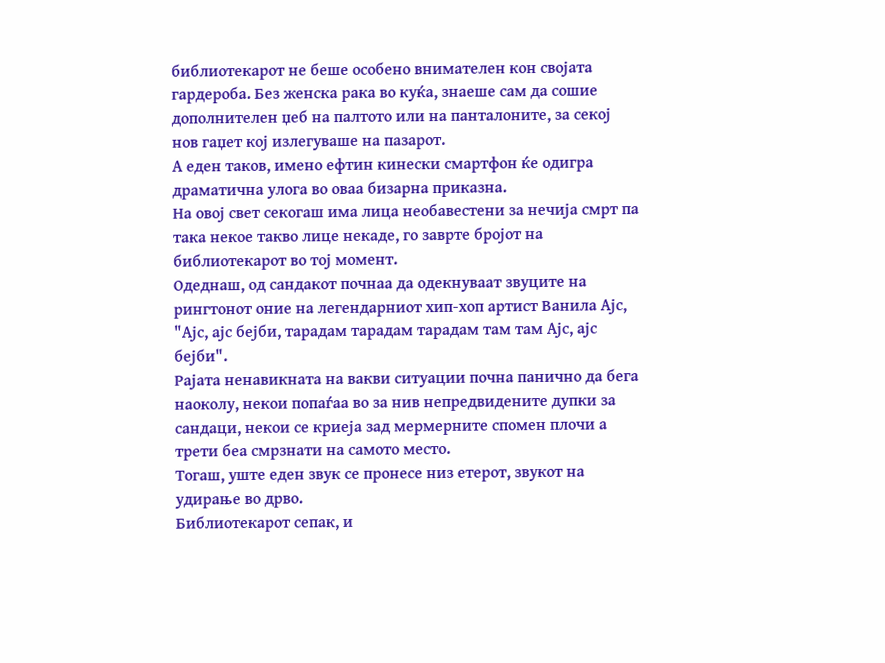библиотекарот не беше особено внимателен кон својата гардероба. Без женска рака во куќа, знаеше сам да сошие дополнителен џеб на палтото или на панталоните, за секој нов гаџет кој излегуваше на пазарот.
А еден таков, имено ефтин кинески смартфон ќе одигра драматична улога во оваа бизарна приказна.
На овој свет секогаш има лица необавестени за нечија смрт па така некое такво лице некаде, го заврте бројот на библиотекарот во тој момент.
Одеднаш, од сандакот почнаа да одекнуваат звуците на рингтонот оние на легендарниот хип-хоп артист Ванила Ајс, "Ајс, ајс бејби, тарадам тарадам тарадам там там Ајс, ајс бејби".
Рајата ненавикната на вакви ситуации почна панично да бега наоколу, некои попаѓаа во за нив непредвидените дупки за сандаци, некои се криеја зад мермерните спомен плочи а трети беа смрзнати на самото место.
Тогаш, уште еден звук се пронесе низ етерот, звукот на удирање во дрво.
Библиотекарот сепак, и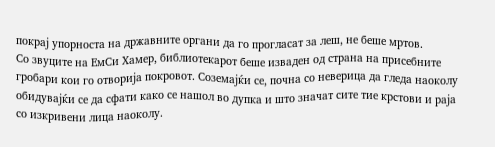покрај упорноста на државните органи да го прогласат за леш, не беше мртов.
Со звуците на ЕмСи Хамер, библиотекарот беше изваден од страна на присебните гробари кои го отворија покровот. Соземајќи се, почна со неверица да гледа наоколу обидувајќи се да сфати како се нашол во дупка и што значат сите тие крстови и раја со изкривени лица наоколу.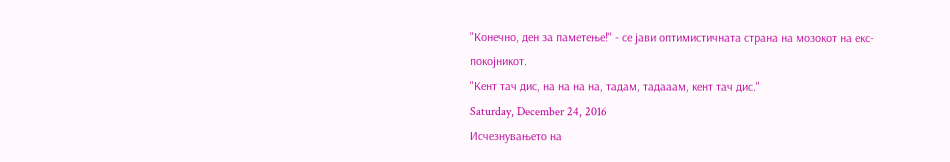"Конечно, ден за паметење!" - се јави оптимистичната страна на мозокот на екс-покојникот.
"Кент тач дис, на на на на, тадам, тадааам, кент тач дис."
Saturday, December 24, 2016
Исчезнувањето на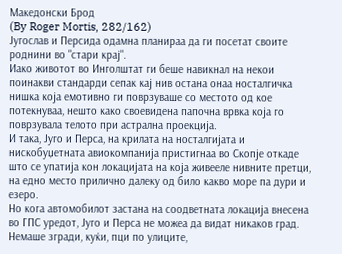Македонски Брод
(By Roger Mortis, 282/162)
Југослав и Персида одамна планираа да ги посетат своите роднини во "стари крај".
Иако животот во Инголштат ги беше навикнал на некои поинакви стандарди сепак кај нив остана онаа носталгичка нишка која емотивно ги поврзуваше со местото од кое потекнуваа, нешто како своевидена папочна врвка која го поврзувала телото при астрална проекција.
И така, Југо и Перса, на крилата на носталгијата и нискобуџетната авиокомпанија пристигнаа во Скопје откаде што се упатија кон локацијата на која живееле нивните претци, на едно место прилично далеку од било какво море па дури и езеро.
Но кога автомобилот застана на соодветната локација внесена во ГПС уредот, Југо и Перса не можеа да видат никаков град. Немаше згради, куќи, пци по улиците,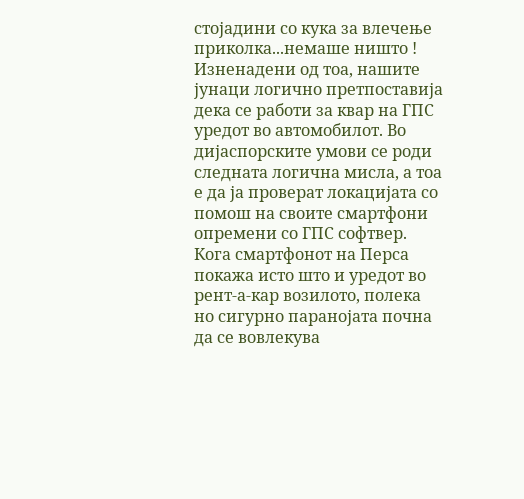стојадини со кука за влечење приколка...немаше ништо !
Изненадени од тоа, нашите јунаци логично претпоставија дека се работи за квар на ГПС уредот во автомобилот. Во дијаспорските умови се роди следната логична мисла, а тоа е да ја проверат локацијата со помош на своите смартфони опремени со ГПС софтвер. Кога смартфонот на Перса покажа исто што и уредот во рент-а-кар возилото, полека но сигурно паранојата почна да се вовлекува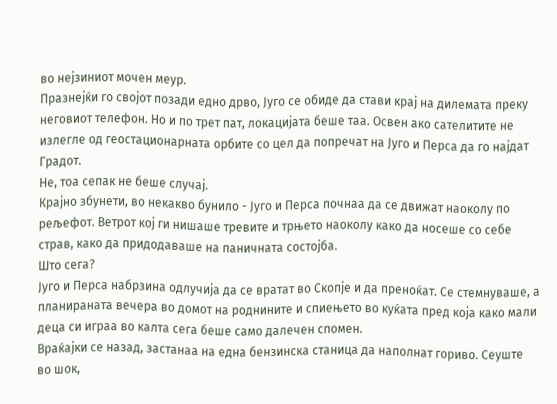во нејзиниот мочен меур.
Празнејќи го својот позади едно дрво, Југо се обиде да стави крај на дилемата преку неговиот телефон. Но и по трет пат, локацијата беше таа. Освен ако сателитите не излегле од геостационарната орбите со цел да попречат на Југо и Перса да го најдат Градот.
Не, тоа сепак не беше случај.
Крајно збунети, во некакво бунило - Југо и Перса почнаа да се движат наоколу по рељефот. Ветрот кој ги нишаше тревите и трњето наоколу како да носеше со себе страв, како да придодаваше на паничната состојба.
Што сега?
Југо и Перса набрзина одлучија да се вратат во Скопје и да преноќат. Се стемнуваше, а планираната вечера во домот на роднините и спиењето во куќата пред која како мали деца си играа во калта сега беше само далечен спомен.
Враќајки се назад, застанаа на една бензинска станица да наполнат гориво. Сеуште во шок,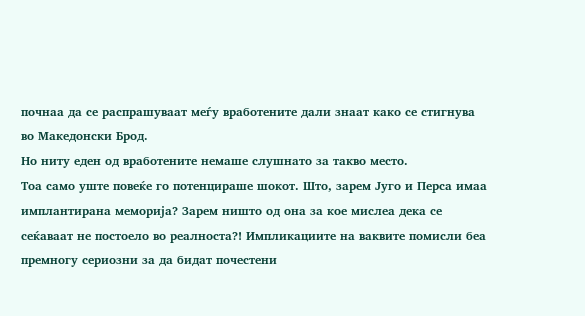почнаа да се распрашуваат меѓу вработените дали знаат како се стигнува во Македонски Брод.
Но ниту еден од вработените немаше слушнато за такво место.
Тоа само уште повеќе го потенцираше шокот. Што, зарем Југо и Перса имаа имплантирана меморија? Зарем ништо од она за кое мислеа дека се сеќаваат не постоело во реалноста?! Импликациите на ваквите помисли беа премногу сериозни за да бидат почестени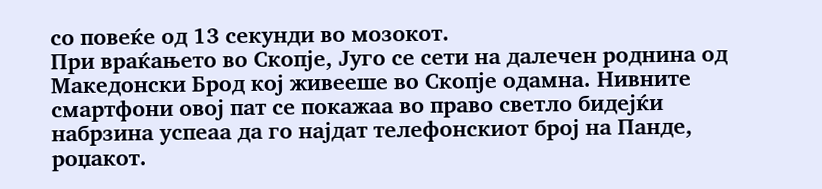со повеќе од 13 секунди во мозокот.
При враќањето во Скопје, Југо се сети на далечен роднина од Македонски Брод кој живееше во Скопје одамна. Нивните смартфони овој пат се покажаа во право светло бидејќи набрзина успеаа да го најдат телефонскиот број на Панде, роџакот.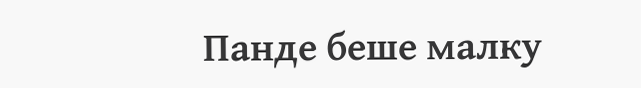Панде беше малку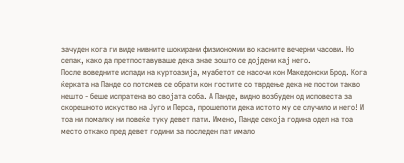зачуден кога ги виде нивните шокирани физиономии во касните вечерни часови. Но сепак, како да претпоставуваше дека знае зошто се дојдени кај него.
После воведните испади на куртоазија, муабетот се насочи кон Македонски Брод. Кога ќерката на Панде со потсмев се обрати кон гостите со тврдење дека не постои такво нешто - беше испратена во својата соба. А Панде, видно возбуден од исповеста за скорешното искуство на Југо и Перса, прошепоти дека истото му се случило и него! И тоа ни помалку ни повеќе туку девет пати. Имено, Панде секоја година одел на тоа место откако пред девет години за последен пат имало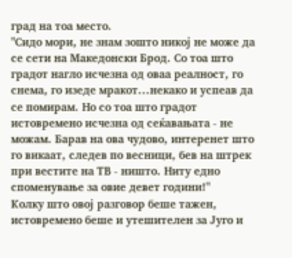град на тоа место.
"Сидо мори, не знам зошто никој не може да се сети на Македонски Брод. Со тоа што градот нагло исчезна од оваа реалност, го снема, го изеде мракот...некако и успеав да се помирам. Но со тоа што градот истовремено исчезна од сеќавањата - не можам. Барав на ова чудово, интеренет што го викаат, следев по весници, бев на штрек при вестите на ТВ - ништо. Ниту едно споменување за овие девет години!"
Колку што овој разговор беше тажен, истовремено беше и утешителен за Југо и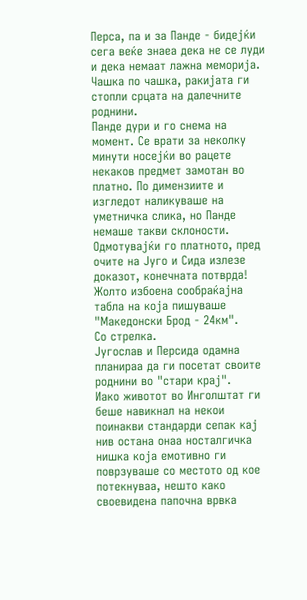Перса, па и за Панде - бидејќи сега веќе знаеа дека не се луди и дека немаат лажна меморија.
Чашка по чашка, ракијата ги стопли срцата на далечните роднини.
Панде дури и го снема на момент. Се врати за неколку минути носејќи во рацете некаков предмет замотан во платно. По димензиите и изгледот наликуваше на уметничка слика, но Панде немаше такви склоности.
Одмотувајќи го платното, пред очите на Југо и Сида излезе доказот, конечната потврда!
Жолто избоена сообраќајна табла на која пишуваше "Македонски Брод - 24км".
Со стрелка.
Југослав и Персида одамна планираа да ги посетат своите роднини во "стари крај".
Иако животот во Инголштат ги беше навикнал на некои поинакви стандарди сепак кај нив остана онаа носталгичка нишка која емотивно ги поврзуваше со местото од кое потекнуваа, нешто како своевидена папочна врвка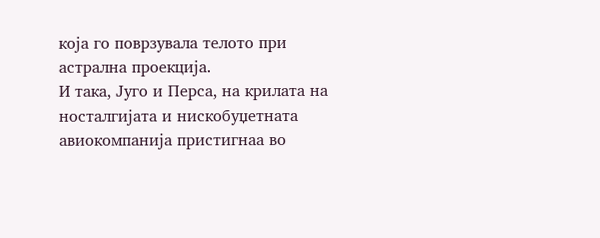која го поврзувала телото при астрална проекција.
И така, Југо и Перса, на крилата на носталгијата и нискобуџетната авиокомпанија пристигнаа во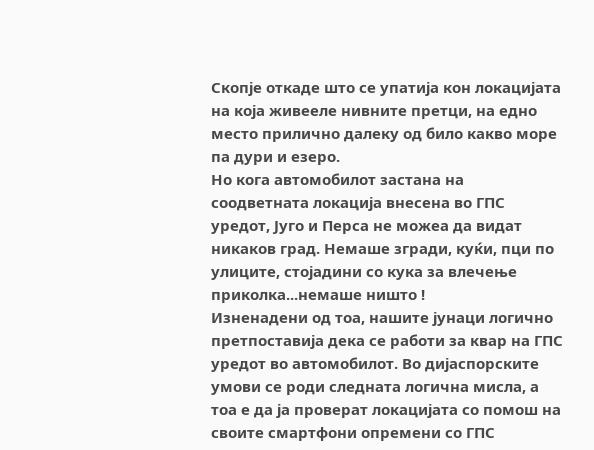Скопје откаде што се упатија кон локацијата на која живееле нивните претци, на едно место прилично далеку од било какво море па дури и езеро.
Но кога автомобилот застана на соодветната локација внесена во ГПС уредот, Југо и Перса не можеа да видат никаков град. Немаше згради, куќи, пци по улиците, стојадини со кука за влечење приколка...немаше ништо !
Изненадени од тоа, нашите јунаци логично претпоставија дека се работи за квар на ГПС уредот во автомобилот. Во дијаспорските умови се роди следната логична мисла, а тоа е да ја проверат локацијата со помош на своите смартфони опремени со ГПС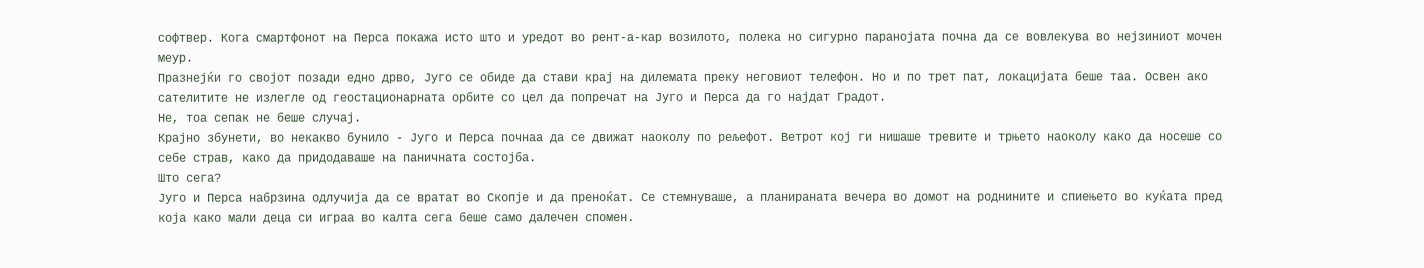софтвер. Кога смартфонот на Перса покажа исто што и уредот во рент-а-кар возилото, полека но сигурно паранојата почна да се вовлекува во нејзиниот мочен меур.
Празнејќи го својот позади едно дрво, Југо се обиде да стави крај на дилемата преку неговиот телефон. Но и по трет пат, локацијата беше таа. Освен ако сателитите не излегле од геостационарната орбите со цел да попречат на Југо и Перса да го најдат Градот.
Не, тоа сепак не беше случај.
Крајно збунети, во некакво бунило - Југо и Перса почнаа да се движат наоколу по рељефот. Ветрот кој ги нишаше тревите и трњето наоколу како да носеше со себе страв, како да придодаваше на паничната состојба.
Што сега?
Југо и Перса набрзина одлучија да се вратат во Скопје и да преноќат. Се стемнуваше, а планираната вечера во домот на роднините и спиењето во куќата пред која како мали деца си играа во калта сега беше само далечен спомен.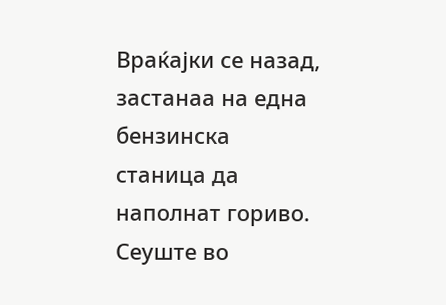Враќајки се назад, застанаа на една бензинска станица да наполнат гориво. Сеуште во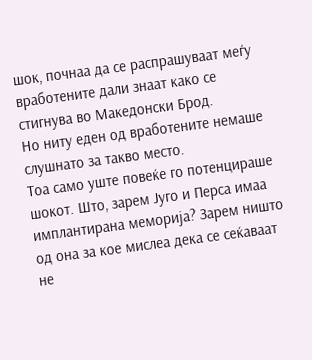шок, почнаа да се распрашуваат меѓу вработените дали знаат како се стигнува во Македонски Брод.
Но ниту еден од вработените немаше слушнато за такво место.
Тоа само уште повеќе го потенцираше шокот. Што, зарем Југо и Перса имаа имплантирана меморија? Зарем ништо од она за кое мислеа дека се сеќаваат не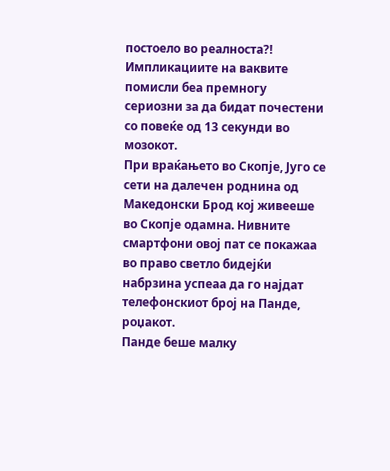постоело во реалноста?! Импликациите на ваквите помисли беа премногу сериозни за да бидат почестени со повеќе од 13 секунди во мозокот.
При враќањето во Скопје, Југо се сети на далечен роднина од Македонски Брод кој живееше во Скопје одамна. Нивните смартфони овој пат се покажаа во право светло бидејќи набрзина успеаа да го најдат телефонскиот број на Панде, роџакот.
Панде беше малку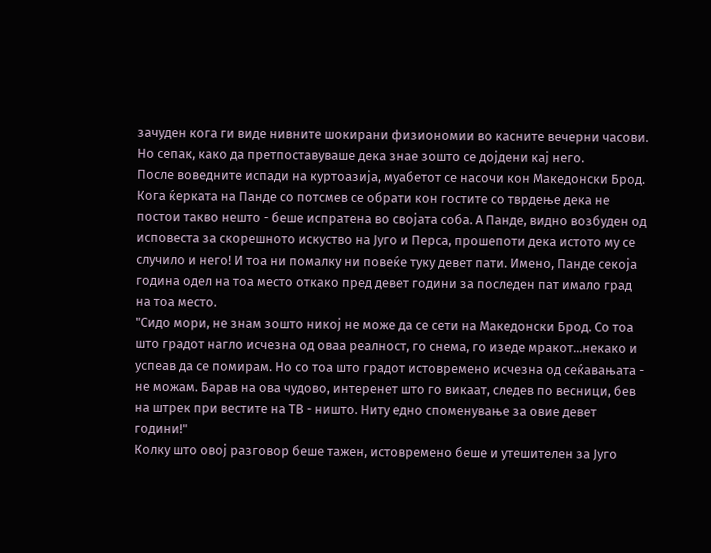зачуден кога ги виде нивните шокирани физиономии во касните вечерни часови. Но сепак, како да претпоставуваше дека знае зошто се дојдени кај него.
После воведните испади на куртоазија, муабетот се насочи кон Македонски Брод. Кога ќерката на Панде со потсмев се обрати кон гостите со тврдење дека не постои такво нешто - беше испратена во својата соба. А Панде, видно возбуден од исповеста за скорешното искуство на Југо и Перса, прошепоти дека истото му се случило и него! И тоа ни помалку ни повеќе туку девет пати. Имено, Панде секоја година одел на тоа место откако пред девет години за последен пат имало град на тоа место.
"Сидо мори, не знам зошто никој не може да се сети на Македонски Брод. Со тоа што градот нагло исчезна од оваа реалност, го снема, го изеде мракот...некако и успеав да се помирам. Но со тоа што градот истовремено исчезна од сеќавањата - не можам. Барав на ова чудово, интеренет што го викаат, следев по весници, бев на штрек при вестите на ТВ - ништо. Ниту едно споменување за овие девет години!"
Колку што овој разговор беше тажен, истовремено беше и утешителен за Југо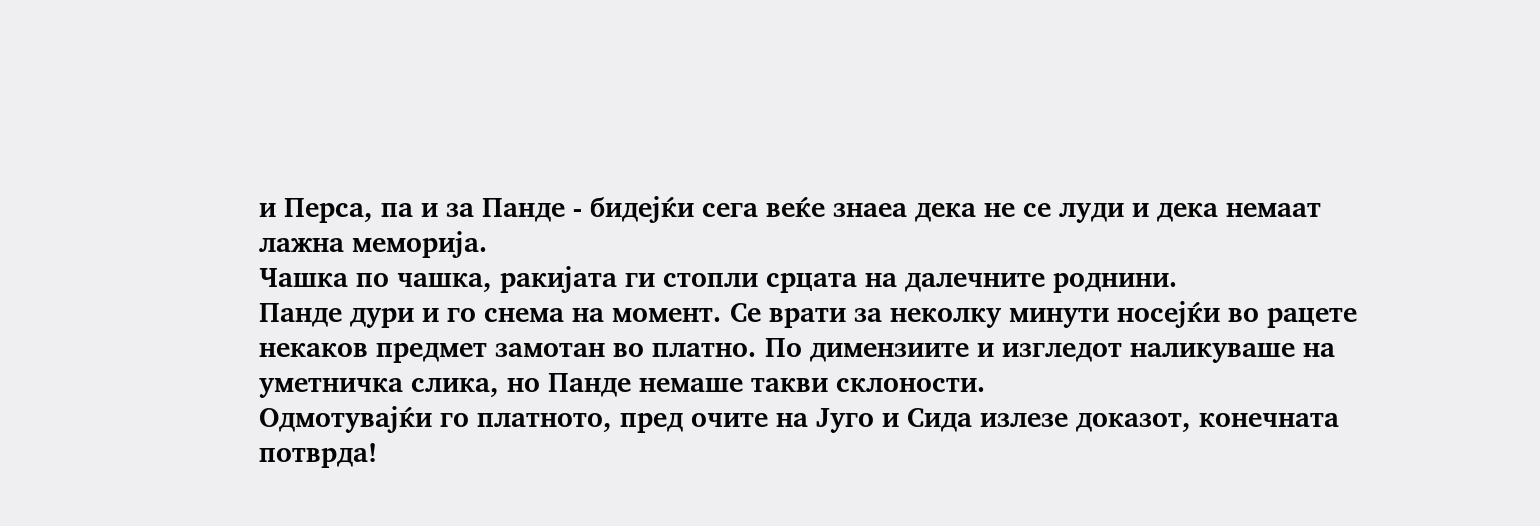и Перса, па и за Панде - бидејќи сега веќе знаеа дека не се луди и дека немаат лажна меморија.
Чашка по чашка, ракијата ги стопли срцата на далечните роднини.
Панде дури и го снема на момент. Се врати за неколку минути носејќи во рацете некаков предмет замотан во платно. По димензиите и изгледот наликуваше на уметничка слика, но Панде немаше такви склоности.
Одмотувајќи го платното, пред очите на Југо и Сида излезе доказот, конечната потврда!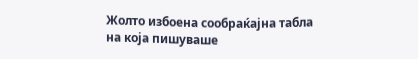Жолто избоена сообраќајна табла на која пишуваше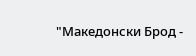"Македонски Брод -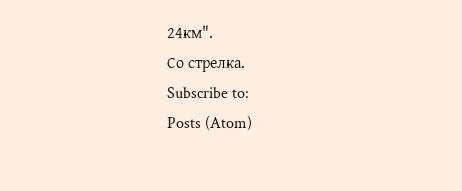24км".
Со стрелка.
Subscribe to:
Posts (Atom)